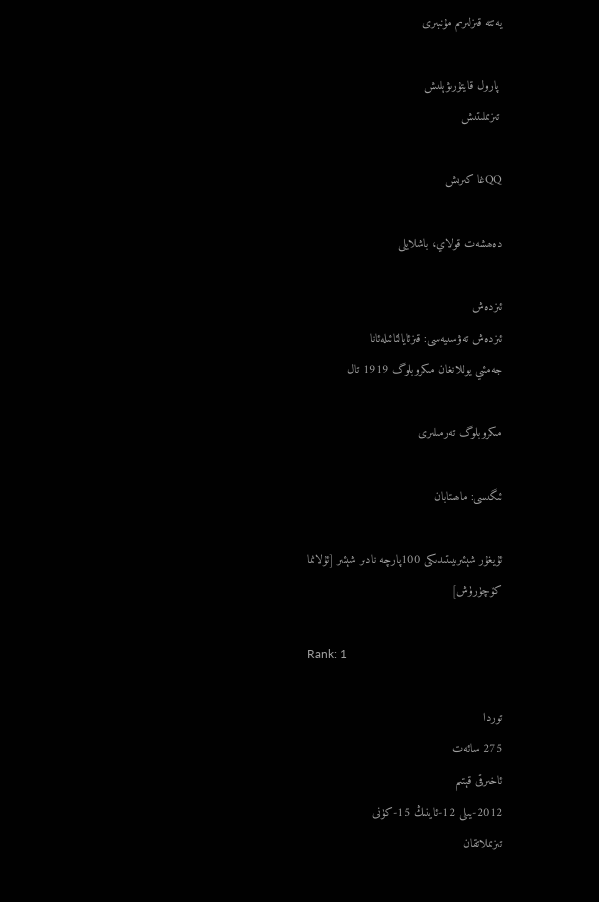يەتتە قىزلىرىم مۇنبىرى

 پارول قايتۇرىۋېلىش
 تىزىملىتىش

QQغا كىرىش

دەھشەت قولاي، باشلايلى

ئىزدەش
ئىزدەش تەۋسىيەسى: قىزئايالئائىلەئانا
جەمئىي يوللانغان مىكروبلوگ 1919 تال

مىكروبلوگ تەرمىلىرى

ئىگىسى: ماھىتابان

ئۇيغۇر شېئىرىيىتىدىكى 100پارچە نادىر شېئىر [ئۇلانما كۆچۈرۈش]

Rank: 1

توردا
275 سائەت
ئاخىرقى قېتىم
2012-يىلى 12-ئاينىڭ 15-كۈنى
تىزىملاتقان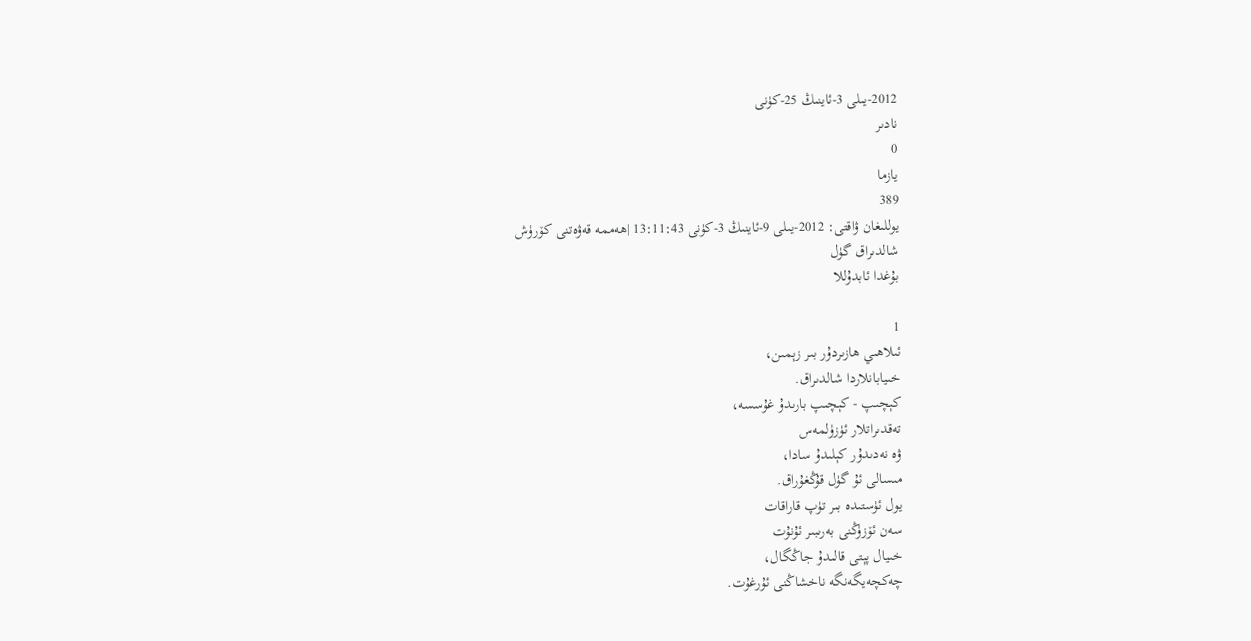2012-يىلى 3-ئاينىڭ 25-كۈنى
نادىر
0
يازما
389
يوللىغان ۋاقتى: 2012-يىلى 9-ئاينىڭ 3-كۈنى 13:11:43 |ھەممە قەۋەتنى كۆرۈش
شالدىراق گۈل
بۇغدا ئابدۇللا

1
ئىلاھىي ھازىردۇر بىر زېمىن،
خىيابانلاردا شالدىراق.
كېچىپ - كېچىپ بارىدۇ غۇسسە،
تەقدىراتلار ئۈزۈلمەس
ۋە نەدىدۇر كېلىدۇ سادا،
مىسالى ئۇ گۈل قۇڭغۇراق.
يول ئۈستىدە بىر تۈپ قاراقات
سەن ئۆزۈڭنى بەرىبىر ئۇنۇت
خىيال پېتى قالىدۇ جاڭگال،
چەكچەيگەنگە ناخشاڭنى ئۇرغۇت.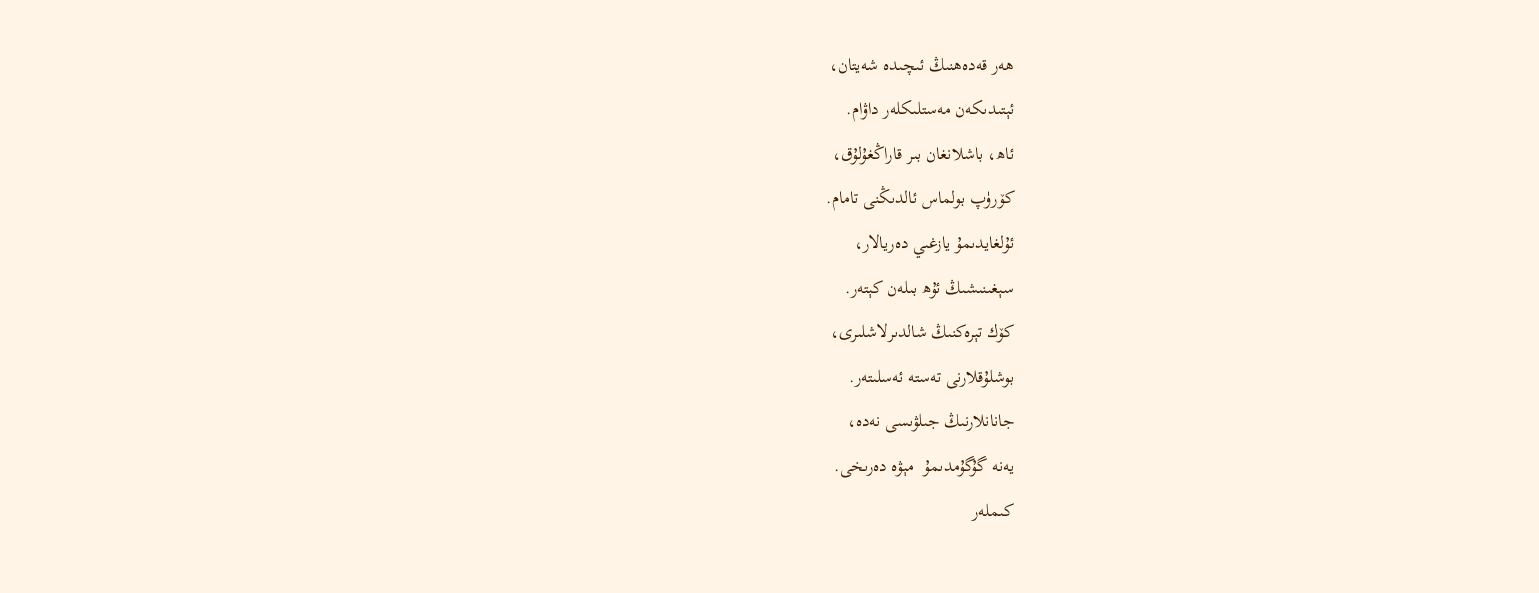ھەر قەدەھنىڭ ئىچىدە شەيتان،
ئېتىدىكەن مەستلىكلەر داۋام.
ئاھ، باشلانغان بىر قاراڭغۇلۇق،
كۆرۈپ بولماس ئالدىڭنى تامام.
ئۇلغايدىمۇ يازغىي دەريالار،
سېغىنىشىڭ ئۇھ بىلەن كېتەر.
كۆك تېرەكنىڭ شالدىرلاشلىرى،
بوشلۇقلارنى تەستە ئەسلىتەر.
جانانلارنىڭ جىلۋىسى نەدە،
يەنە گۇگۇمدىمۇ  مېۋە دەرىخى.
كىملەر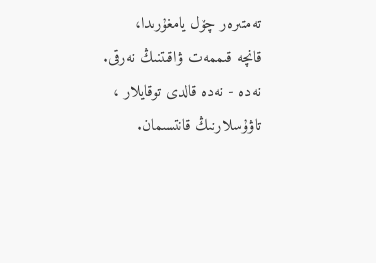تەمتىرەر چۆل يامغۇرىدا،
قانچە قىممەت ۋاقىتنىڭ نەرقى.
نەدە - نەدە قالدى توقايلار ،
تاۋۇسلارنىڭ قانتسىمان.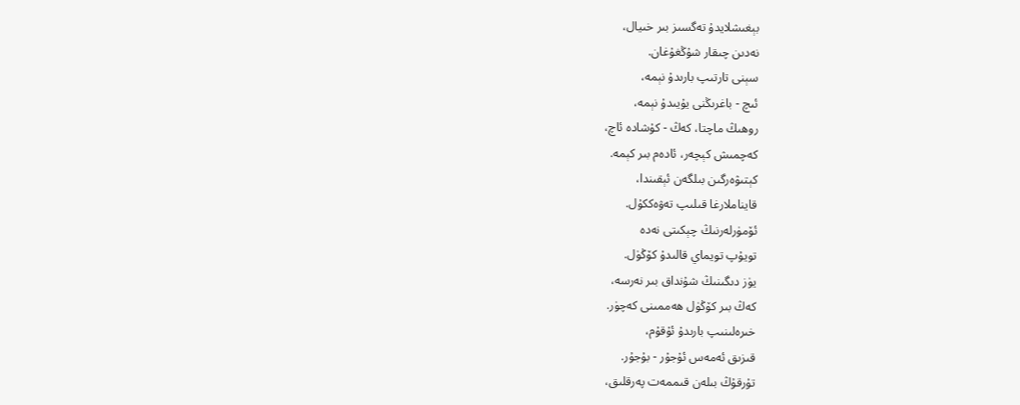بېغىشلايدۇ تەگسىز بىر خىيال،
نەدىن چىقار شۇڭغۇغان.
سېنى تارتىپ بارىدۇ نېمە،
ئىچ - باغرىڭنى يۇيىدۇ نېمە،
روھىڭ ماچتا، كەڭ - كۇشادە ئاچ،
كەچمىش كېچەر، ئادەم بىر كېمە.
كېتىۋەرگىن بىلگەن ئېقىندا،
قايناملارغا قىلىپ تەۋەككۇل.
ئۆمۈرلەرنىڭ چېكىتى نەدە
تويۇپ تويماي قالىدۇ كۆڭۈل.
يۈز دىگىنىڭ شۇنداق بىر نەرسە،
كەڭ بىر كۆڭۈل ھەممىنى كەچۈر.
خىرەلىنىپ بارىدۇ ئۇقۇم،
قىزىق ئەمەس ئۇجۇر - بۇجۇر.
تۇرقۇڭ بىلەن قىممەت پەرقلىق،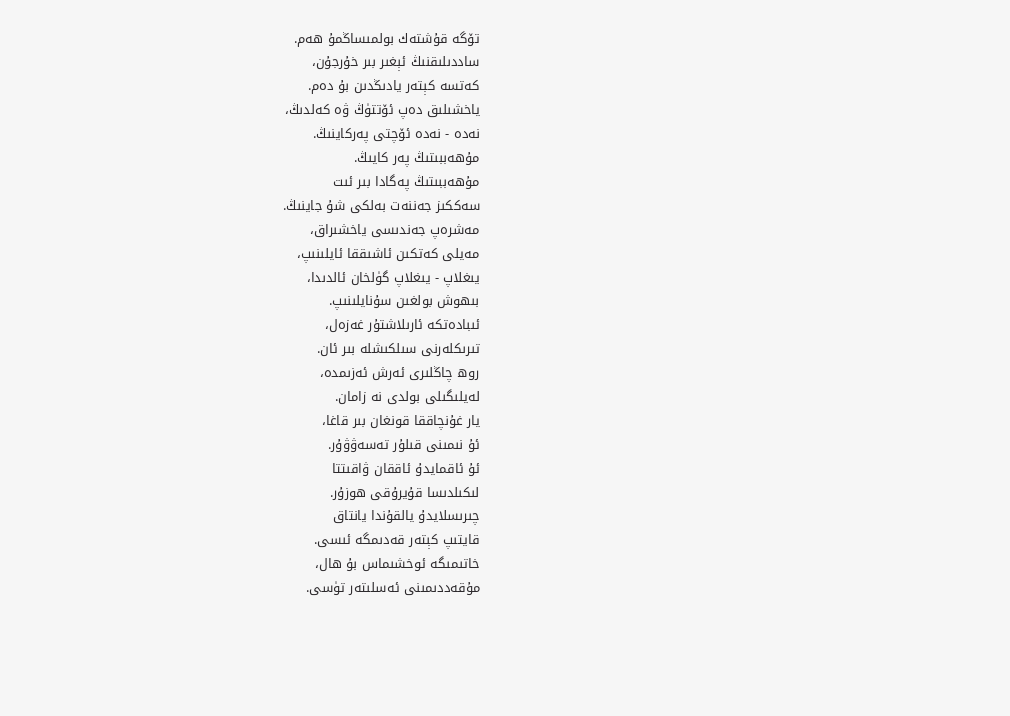تۆگە قۇشتەك بولمىساڭمۇ ھەم.
ساددىلىقنىڭ ئېغىر بىر خۇرجۇن،
كەتسە كېتەر يادىڭدىن بۇ دەم.
ياخشىلىق دەپ ئۆتتۈڭ ۋە كەلدىڭ،
نەدە - نەدە ئۆچتى پەركاينىڭ.
مۇھەببىتىڭ پەر كايىڭ.
مۇھەببىتىڭ پەگادا بىر ئىت
سەككىز جەننەت بەلكى شۇ جاينىڭ.
مەشرەپ جەندىسى ياخشىراق،
مەيلى كەتكىن ئاشىققا ئايلىنىپ،
يىغلاپ - يىغلاپ گۈلخان ئالدىدا،
بىھوش بولغىن سۇنايلىنىپ.
ئىبادەتكە ئارىلاشتۇر غەزەل،
تىرىكلەرنى سىلكىشلە بىر ئان.
روھ چاڭلىرى ئەرش ئەزىمدە،
لەيلىگىلى بولدى نە زامان.
يار غۇنچاققا قونغان بىر قاغا،
ئۇ نىمىنى قىلۇر تەسەۋۋۇر.
ئۇ ئاقمايدۇ ئاققان ۋاقىتتا
لىكىلدىسا قۇيرۇقى ھوزۇر.
چىرىسلايدۇ يالقۇندا يانتاق
قايتىپ كېتەر قەدىمگە ئىسى.
خاتىمىگە ئوخشىماس بۇ ھال،
مۇقەددىمىنى ئەسلىتەر تۈسى.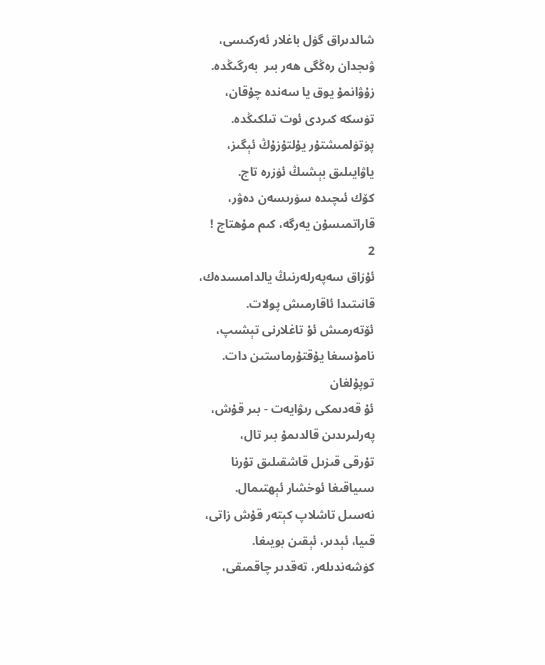شالدىراق گۈل باغلار ئەركىسى،
ۋىجدان رەڭگى ھەر بىر  بەرگىڭدە.
زۇۋانمۇ يوق يا سەندە چۇقان،
تۈسكە كىردى ئوت تىلكىڭدە.
پۈتۈلمىشتۇر يۇلتۇزۇڭ ئېگىز،
ياۋايىلىق بېشىڭ ئۈزرە تاج.
كۆك ئىچىدە سۈرىسەن دەۋر،
قاراتمىسۇن يەرگە، كىم مۇھتاج !
2
ئۇزاق سەپەرلەرنىڭ يالدامسىدەك،
قانىتىدا ئاقارمىش پولات.
ئۆتەرمىش ئۇ تاغلارنى تېشىپ،
نامۇسىغا يۇقتۇرماستىن دات.
توپۇلغان
ئۇ قەدىمكى رىۋايەت - بىر قۇش،
پەرلىرىدىن قالدىمۇ بىر تال،
تۇرقى قىزىل قاشقىلىق تۇرنا
سىياقىغا ئوخشار ئېھتىمال.
نەسىل تاشلاپ كېتەر قۇش زاتى،
قىيا، ئېدىر، ئېقىن بويىغا.
كۈشەندىلەر، تەقدىر چاقمىقى،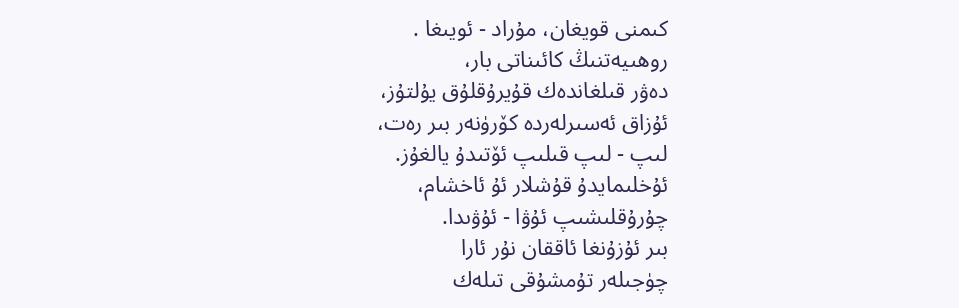كىمنى قويغان، مۇراد - ئويىغا .
روھىيەتنىڭ كائىناتى بار،
دەۋر قىلغاندەك قۇيرۇقلۇق يۇلتۇز،
ئۇزاق ئەسىرلەردە كۆرۈنەر بىر رەت،
لىپ - لىپ قىلىپ ئۆتىدۇ يالغۇز.
ئۇخلىمايدۇ قۇشلار ئۇ ئاخشام،
چۇرۇقلىشىپ ئۇۋا - ئۇۋىدا.
بىر ئۇزۇنغا ئاققان نۇر ئارا
چۈجىلەر تۇمشۇقى تىلەك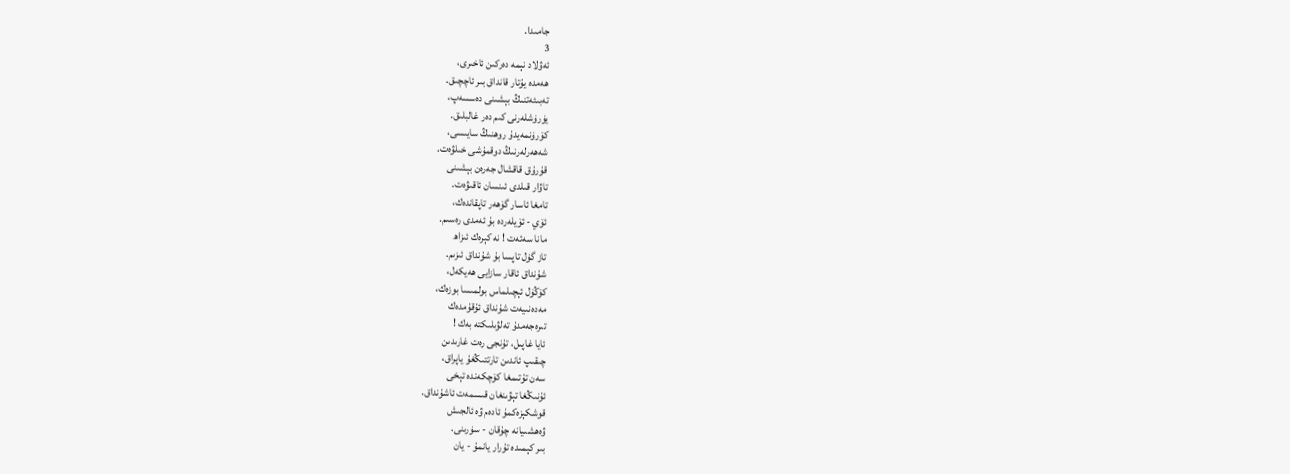جامىدا.
3
ئەۋلاد نېمە دەركىن ئاخىرى،
ھەمدە يۇتار قانداق بىر ئاچچىق.
تەبىئەتنىڭ بېشىنى دەسسەپ،
يۈرۈشلەرنى كىم دەر غالبلىق.
كۆرۈنمەيدۇ روھنىڭ سايىسى،
شەھەرلەرنىڭ دوقمۇشى خىلۋەت.
قۇرۇق قاقشال جەرەن بېشىنى
تاۋار قىلدى ئىنسان ئاقىۋەت.
تامغا ئاسار گۆھەر تاپقاندەك،
ئۆي - ئۆيلەردە بۇ ئەمدى رەسىم.
مانا سەئەت ! نە كېرەك ئىزاھ
تاز گۈل تاپسا بۇ شۇنداق ئىزىم.
شۇنداق ئاقار سازايى ھەيكەل،
كۆڭۈل ئېچىلماس بولمىسا بوزەك،
مەدەنىيەت شۇنداق ئۇقۇمدەك
تىرەجەمدۇ تەلۋىلىكتە بەك !
ئايا غاپىل، تۇنجى رەت غارىدىن
چىقىپ ئاندىن تارتتىڭغۇ ياپراق،
سەن تۇتىمغا كۆچكەندە تېخى
ئۇنىڭغا تېۋىنغان قىسمەت ئاشۇنداق.
قوشكېزەكمۇ ئادەم ۋە ئالجىش
ۋەھشىيانە چۇقان - سۈرىنى.
بىر كېمىدە تۇرار يانمۇ - يان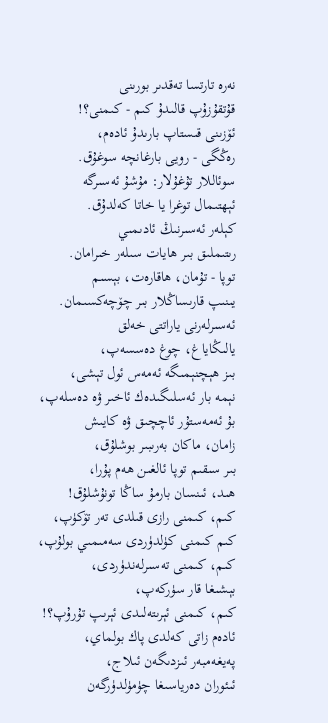نەرە تارتسا تەقدىر بورىنى
قۇتقۇزۇپ قالىدۇ كىم - كىمنى؟!
ئۆزىنى قىستاپ بارىدۇ ئادەم،
رەڭگى - رويى بارغانچە سوغۇق.
سوئاللار تۇغۇلار: مۇشۇ ئەسىرگە
ئېھتىمال توغرا يا خاتا كەلدۇق.
كېلەر ئەسىرنىڭ ئادىمىي
رىتىملىق بىر ھايات سىلەر خىرامان.
توپا - تۇمان، ھاقارەت، بېسىم
يىنىپ قارىساڭلار بىر چۆچەكسىمان.
ئەسىرلەرنى ياراتتى خەلق
يالىڭاياغ، چوغ دەسسەپ،
بىز ھېچنېمىگە ئەمەس ئول تېشى،
نېمە بار ئەسلىگىدەك ئاخىر ۋە دەسلەپ،
بۇ ئەمەستۇر ئاچچىق ۋە كايىش
زامان، ماكان بەرىبىر بوشلۇق،
بىر سىقىم توپا ئالغىن ھەم پۇرا،
ھىد، ئىنسان بارمۇ ساڭا تونۇشلۇق!
كىم، كىمنى رازى قىلدى تەر تۆكۈپ،
كىم كىمنى كۈلدۈردى سەمىمىي بولۇپ،
كىم، كىمنى تەسىرلەندۈردى،
بېشىغا قار سۈركەپ،
كىم، كىمنى ئېرىتەلىدى ئېرىپ تۇرۇپ؟!
ئادەم زاتى كەلدى پاك بولماي،
پەيغەمبەر ئىزدىگەن ئىلاج،
ئىئوران دەرياسىغا چۈمۈلدۈرگەن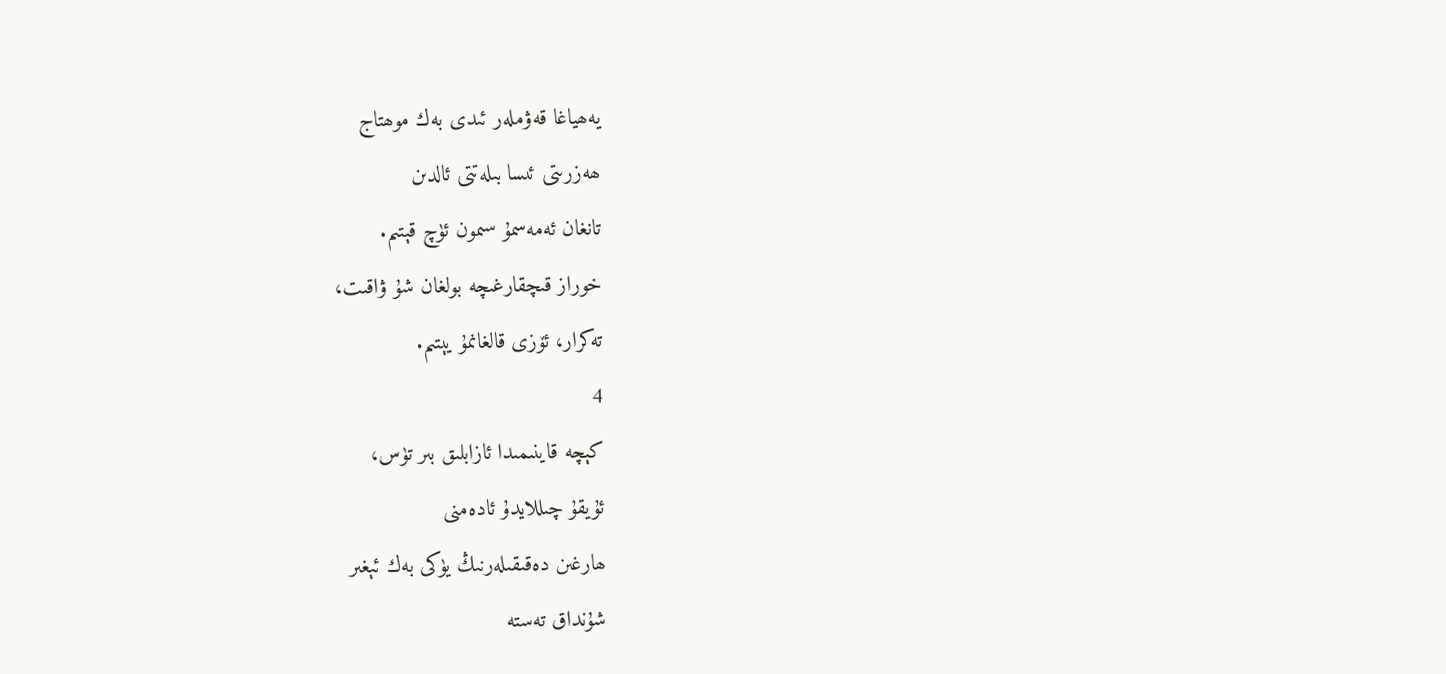يەھياغا قەۋملەر ئىدى بەك موھتاج
ھەزرىتى ئىسا بىلەتتى ئالدىن
تانغان ئەمەسمۇ سىمون ئۈچ قېتىم.
خوراز قىچقارغىچە بولغان شۇ ۋاقىت،
تەكرار، ئۆزى قالغانمۇ يېتىم.
4
كېچە قاينىمىدا ئازابلىق بىر تۈس،
ئۇيقۇ چىللايدۇ ئادەمنى
ھارغىن دەقىقىلەرنىڭ يۈكى بەك ئېغىر
شۇنداق تەستە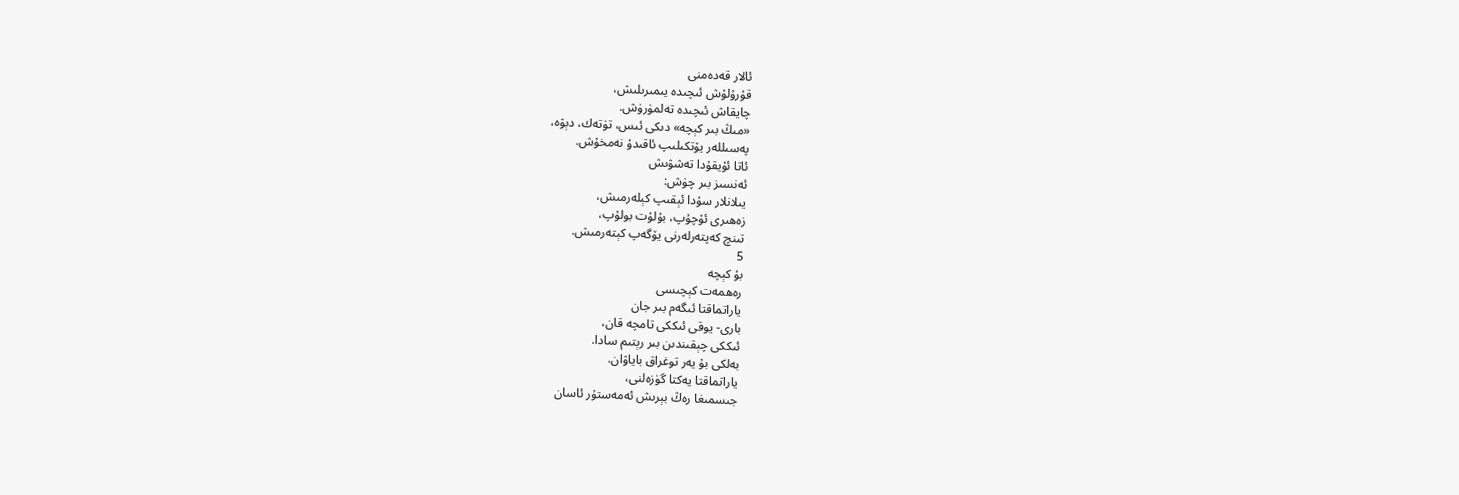ئالار قەدەمنى
قۇرۇلۇش ئىچىدە يىمىرىلىش،
چايقاش ئىچىدە تەلمۈرۈش.
«مىڭ بىر كېچە» دىكى ئىس، تۈتەك، دېۋە،
پەسىللەر يۆتكىلىپ ئاقىدۇ نەمخۇش.
ئاتا ئۇيقۇدا تەشۋىش
ئەنسىز بىر چۈش:
يىلانلار سۇدا ئېقىپ كېلەرمىش،
زەھىرى ئۇچۇپ، بۇلۇت بولۇپ،
تىنچ كەپتەرلەرنى يۆگەپ كېتەرمىش.
5
بۇ كېچە
رەھمەت كېچىسى
ياراتماقتا ئىگەم بىر جان
بارى- يوقى ئىككى تامچە قان،
ئىككى چېقىندىن بىر رېتىم سادا.
بەلكى بۇ يەر توغراق باياۋان.
ياراتماقتا يەكتا گۈزەلنى،
جىسمىغا رەڭ بېرىش ئەمەستۇر ئاسان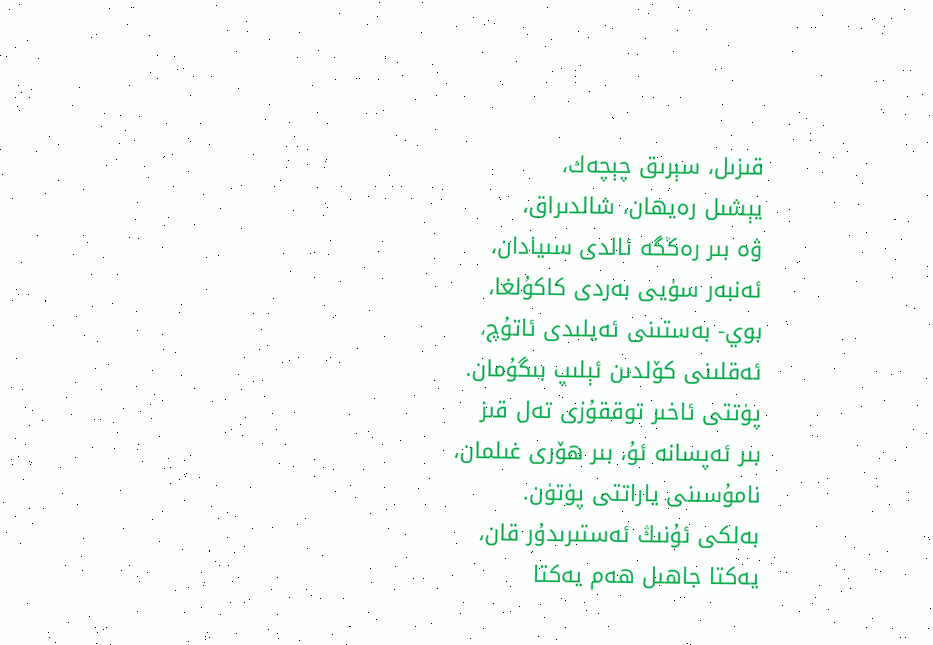قىزىل، سېرىق چېچەك،
يېشىل رەيھان، شالدىراق،
ۋە بىر رەڭگە ئالدى سىيادان،
ئەنبەر سۈيى بەردى كاكۇلغا،
بوي- بەستىنى ئەيلىدى ئاتۇچ،
ئەقلىنى كۆلدىن ئېلىپ بىگۇمان.
پۈتتى ئاخىر توققۇزى تەل قىز
بىر ئەپسانە ئۇ، بىر ھۆرى غىلمان،
نامۇسىنى ياراتتى پۈتۈن.
بەلكى ئۇنىڭ ئەستىرىدۇر قان،
يەكتا جاھىل ھەم يەكتا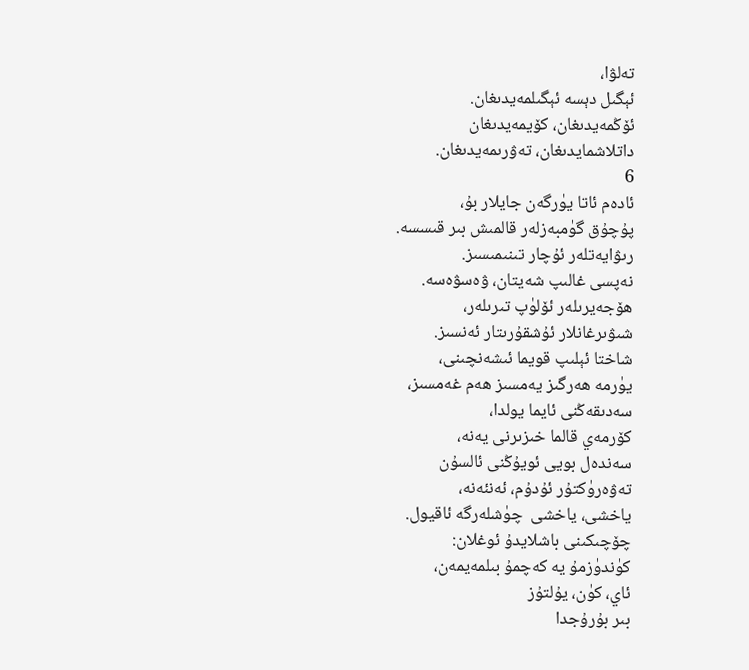تەلۋا،
ئېگىل دېسە ئېگىلمەيدىغان.
ئۆڭمەيدىغان، كۆيمەيدىغان
داتلاشمايدىغان، تەۋرىمەيدىغان.
6
ئادەم ئاتا يۈرگەن جايلار بۇ،
پۇچۇق گۈمبەزلەر قالمىش بىر قىسسە.
رىۋايەتلەر ئۇچار تىنىمىسىز.
نەپسى غالىپ شەيتان، ۋەسۋەسە.
ھۆجەيرىلەر ئۆلۈپ تىرىلەر،
شىۋىرغانلار ئۇشقۇرىتار ئەنسىز.
شاختا ئېلىپ قويما ئىشەنچىنى،
يۈرمە ھەرگىز يەمسىز ھەم غەمسىز،
سەدىقەڭنى ئايما يولدا،
كۆرمەي قالما خىزىرنى يەنە،
سەندەل بويى ئويۇڭنى ئالسۇن
تەۋەرۈكتۇر ئۇدۇم، ئەنئەنە،
ياخشى، ياخشى  چۈشلەرگە ئاقيول.
چۆچىكىنى باشلايدۇ ئوغلان:
كۈندۈزمۇ يە كەچمۇ بىلمەيمەن،
ئاي، كۈن، يۇلتۇز
بىر بۇرۇجدا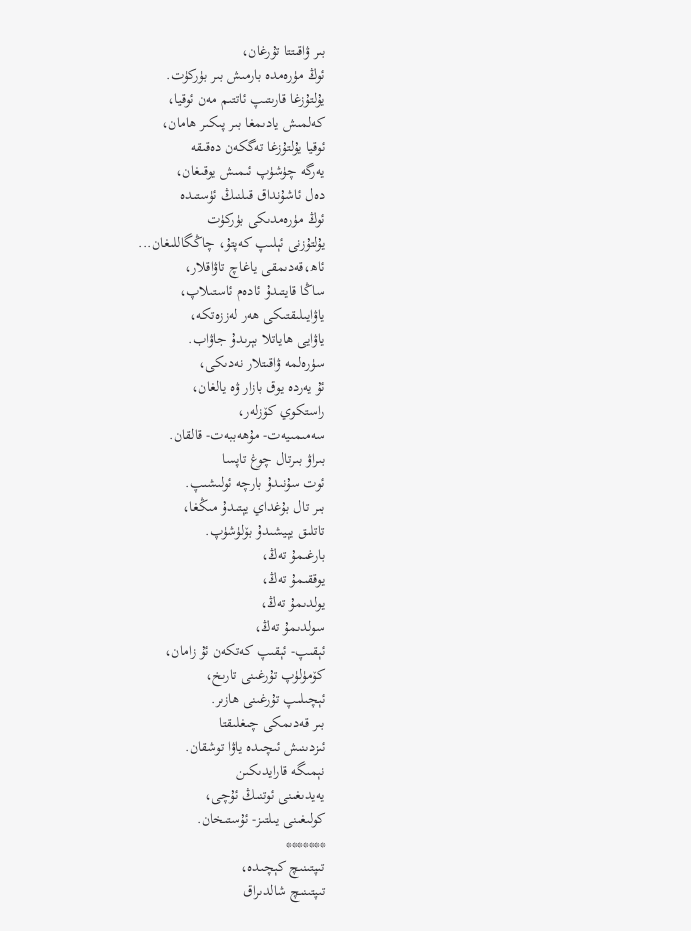بىر ۋاقىتتا تۇرغان،
ئوڭ مۈرەمدە بارمىش بىر بۈركۈت.
يۇلتۇزغا قارىتىپ ئاتتىم مەن ئوقيا،
كەلمىش يادىمغا بىر پىكىر ھامان،
ئوقيا يۇلتۇزغا تەگكەن دەقىقە
يەرگە چۈشۈپ ئىمىش يوقىغان،
دەل ئاشۇنداق قىلنىڭ ئۈستىدە
ئوڭ مۈرەمدىكى بۈركۈت
يۇلتۇزنى ئېلىپ كەپتۇ، چاڭگاللىغان...
ئاھ،قەدىمقى ياغاچ تاۋاقلار،
ساڭا قايتىدۇ ئادەم ئاستىلاپ،
ياۋايىلىقتىكى ھەر لەززەتكە،
ياۋايى ھاياتلا بېرىدۇ جاۋاب.
سۈرەلمە ۋاقىتلار نەدىكى،
ئۇ يەردە يوق بازار ۋە يالغان،
راستكوي كۆزلەر،
سەمىمىيەت- مۇھەببەت- قالقان.
بىراۋ بىرتال چوغ تاپسا
ئوت سۇنىدۇ بارچە ئولىشىپ.
بىر تال بۇغداي يېتىدۇ مىڭغا،
تاتلىق يېيشىدۇ بۆلۈشۈپ.
بارغىمۇ تەڭ،
يوققىمۇ تەڭ،
يولدىمۇ تەڭ،
سولدىمۇ تەڭ،
ئېقىپ- ئېقىپ كەتكەن ئۇ زامان،
كۆمۈلۈپ تۇرغىنى تارىخ،
ئېچىلىپ تۇرغىنى ھازىر.
بىر قەدىمكى چىغلىقتا
ئىزدىنىش ئىچىدە ياۋا توشقان.
نېمىگە قارايدىكىن
يەيدىغىنى ئوتنىڭ ئۇچى،
كولىغىنى يىلتىز- ئۇستىخان.
*******
تىپتىنىچ كېچىدە،
تىپتىنىچ شالدىراق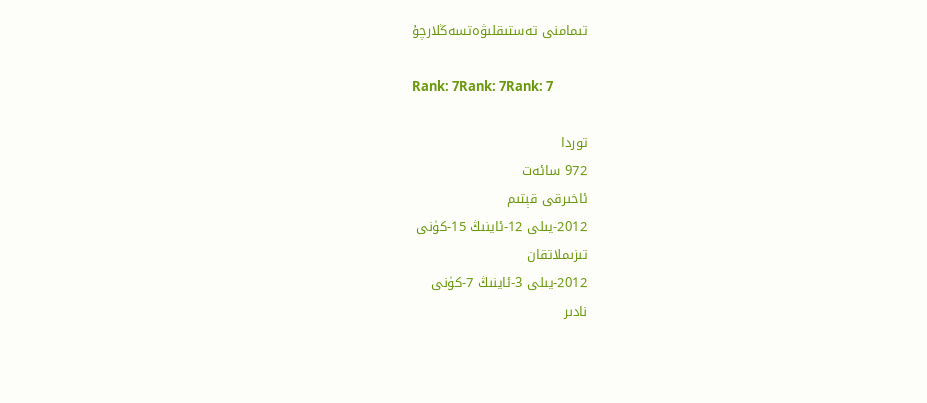تىمامنى تەستىقلىۋەتسەڭلارچۇ

Rank: 7Rank: 7Rank: 7

توردا
972 سائەت
ئاخىرقى قېتىم
2012-يىلى 12-ئاينىڭ 15-كۈنى
تىزىملاتقان
2012-يىلى 3-ئاينىڭ 7-كۈنى
نادىر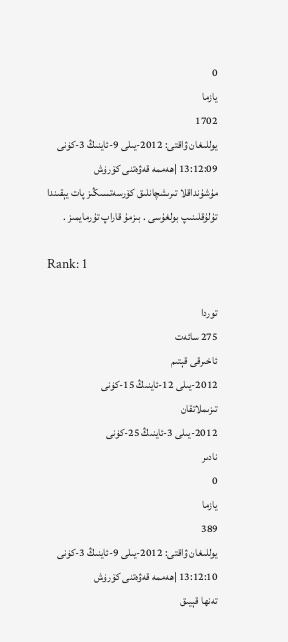0
يازما
1702
يوللىغان ۋاقتى: 2012-يىلى 9-ئاينىڭ 3-كۈنى 13:12:09 |ھەممە قەۋەتنى كۆرۈش
مۇشۇنداقلا تىرىشچانلىق كۆرسەتسىڭىز پات يېقىندا تۇلۇقلىنىپ بولغۇسى . بىزمۇ قاراپ تۇرمايمىز .

Rank: 1

توردا
275 سائەت
ئاخىرقى قېتىم
2012-يىلى 12-ئاينىڭ 15-كۈنى
تىزىملاتقان
2012-يىلى 3-ئاينىڭ 25-كۈنى
نادىر
0
يازما
389
يوللىغان ۋاقتى: 2012-يىلى 9-ئاينىڭ 3-كۈنى 13:12:10 |ھەممە قەۋەتنى كۆرۈش
تەنھا قېيىق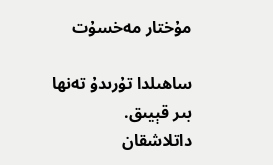مۇختار مەخسۇت

ساھىلدا تۇرىدۇ تەنھا بىر قېيىق.
داتلاشقان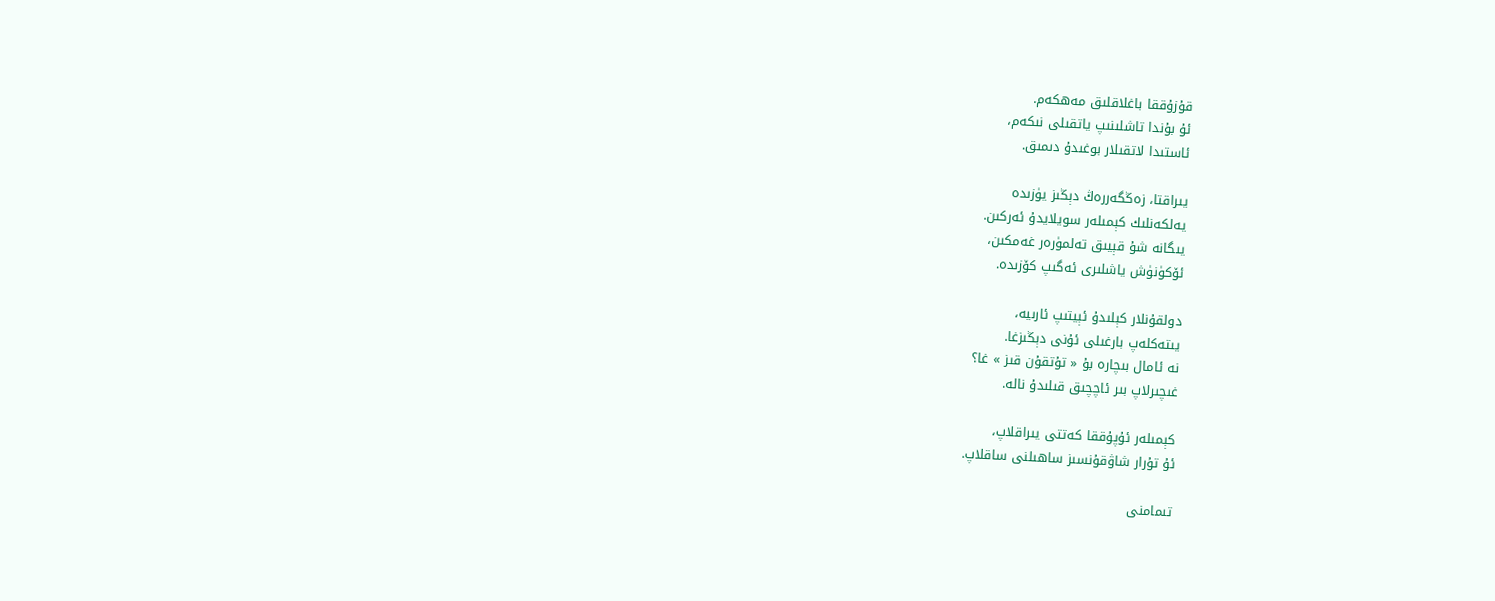قۇزۇققا باغلاقلىق مەھكەم.
ئۇ بۇندا تاشلىنىپ ياتقىلى نىكەم،
ئاستىدا لاتقىلار بوغىدۇ دىمىق.

يىراقتا، زەڭگەررەڭ دېڭىز يۈزىدە
يەلكەنلىك كېمىلەر سويلايدۇ ئەركىن.
يىگانە شۇ قېيىق تەلمۈرەر غەمكىن،
ئۆكۈنۈش ياشلىرى ئەگىپ كۆزىدە.

دولقۇنلار كېلىدۇ ئېيتىپ ئارىيە،
يىتەكلەپ بارغىلى ئۇنى دېڭىزغا.
نە ئامال بىچارە بۇ « تۇتقۇن قىز » غا؟
غىچىرلاپ بىر ئاچچىق قىلىدۇ نالە.

كېمىلەر ئۇپۇققا كەتتى يىراقلاپ،
ئۇ تۇرار شاۋقۇنسىز ساھىلنى ساقلاپ.

تىمامنى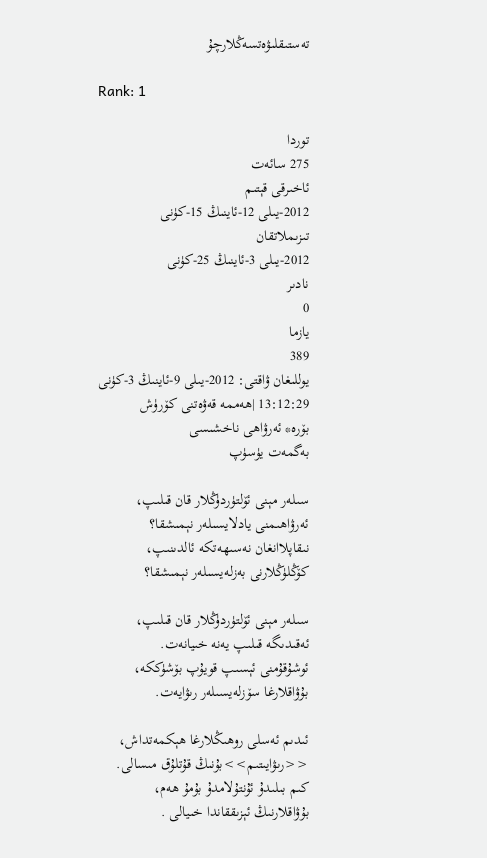تەستىقلىۋەتسەڭلارچۇ

Rank: 1

توردا
275 سائەت
ئاخىرقى قېتىم
2012-يىلى 12-ئاينىڭ 15-كۈنى
تىزىملاتقان
2012-يىلى 3-ئاينىڭ 25-كۈنى
نادىر
0
يازما
389
يوللىغان ۋاقتى: 2012-يىلى 9-ئاينىڭ 3-كۈنى 13:12:29 |ھەممە قەۋەتنى كۆرۈش
بۆرە* ئەرۋاهى ناخشىسى
بەگمەت يۈسۈپ

سىلەر مېنى ئۆلتۈردۈڭلار قان قىلىپ،
ئەرۋاھىمنى يادلايسىلەر نېمىشقا؟
نىقاپلاانغان نەسىھەتكە ئالدىنىپ،
كۆڭلۈڭلارنى بەزلەيسىلەر نېمىشقا؟

سىلەر مېنى ئۆلتۈردۈڭلار قان قىلىپ،
ئەقىدىگە قىلىپ يەنە خىيانەت.
ئوشۇقۇمنى ئېسىپ قويۇپ بۆشۈككە،
بۇۋاقلارغا سۆزلەيسىلەر رىۋايەت.

ئىدىم ئەسلى روھىڭلارغا ھېكمەتداش،
<<رىۋايىتىم>>بۇنىڭ قۇتلۇق مىسالى.
كىم بىلىدۇ ئۇنتۇلامدۇ بۇمۇ ھەم،
بۇۋاقلارنىڭ ئېزىققاندا خىيالى .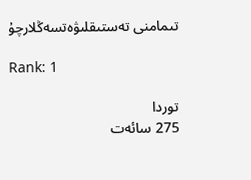تىمامنى تەستىقلىۋەتسەڭلارچۇ

Rank: 1

توردا
275 سائەت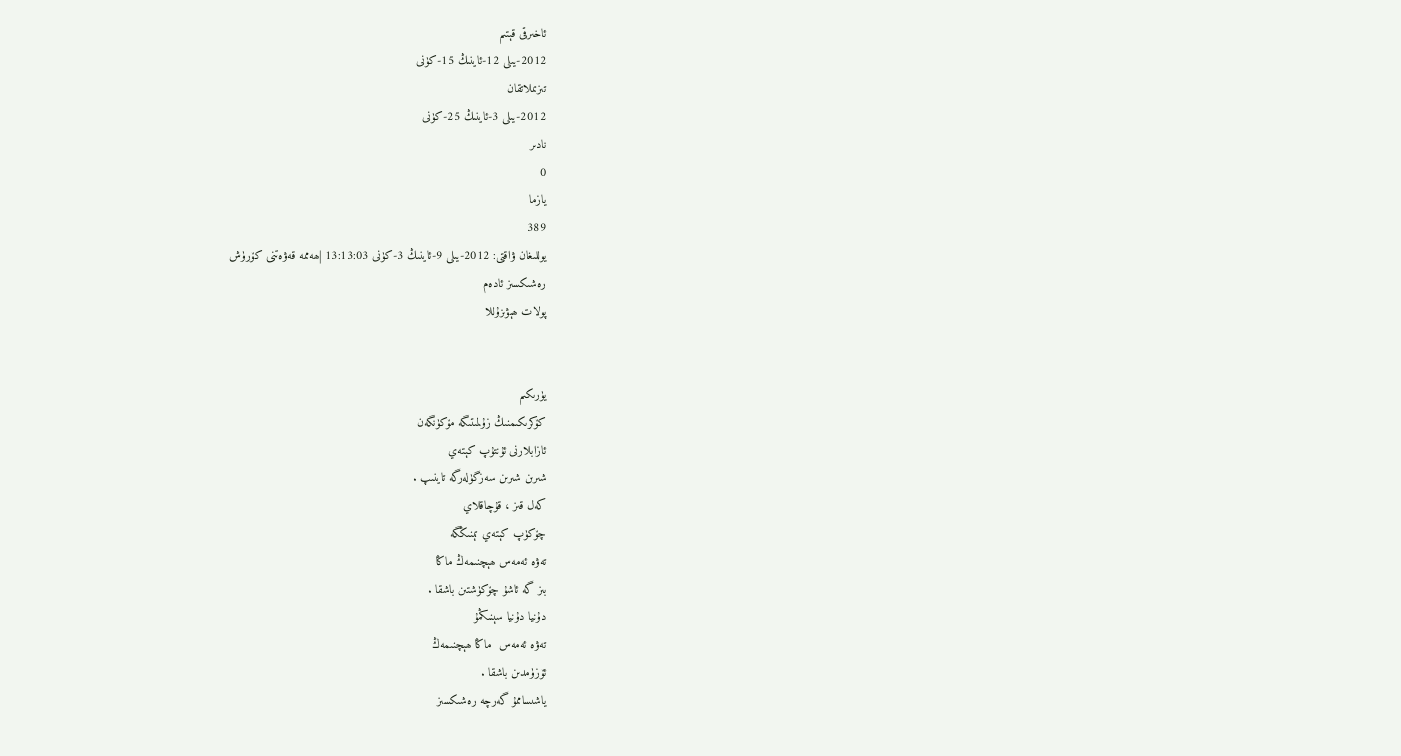ئاخىرقى قېتىم
2012-يىلى 12-ئاينىڭ 15-كۈنى
تىزىملاتقان
2012-يىلى 3-ئاينىڭ 25-كۈنى
نادىر
0
يازما
389
يوللىغان ۋاقتى: 2012-يىلى 9-ئاينىڭ 3-كۈنى 13:13:03 |ھەممە قەۋەتنى كۆرۈش
رەشىكسىز ئادەم
پولات ھېۋىزۇللا


يۈرىكىم
كۆكرىكىمنىڭ زۇلمىتىگە مۆكۈنگەن
ئازابلارنى ئۇنتۇپ كېتەي
شىرىن شىرىن سەزگۈلەرگە تاينىپ .
كەل قىز ، قۇچاقلاي
چۆكۈپ كېتەي تېنىڭگە
تەۋە ئەمەس ھېچنىمەڭ ماڭا
بىز گە ئاشۇ چۆكۈشتىن باشقا .
دۇنيا دۇنيا سېنىڭمۇ
تەۋە ئەمەس  ماڭا ھېچنىمەڭ
ئۆزۈمدىن باشقا .
ياشىساممۇ گەرچە رەشىكسىز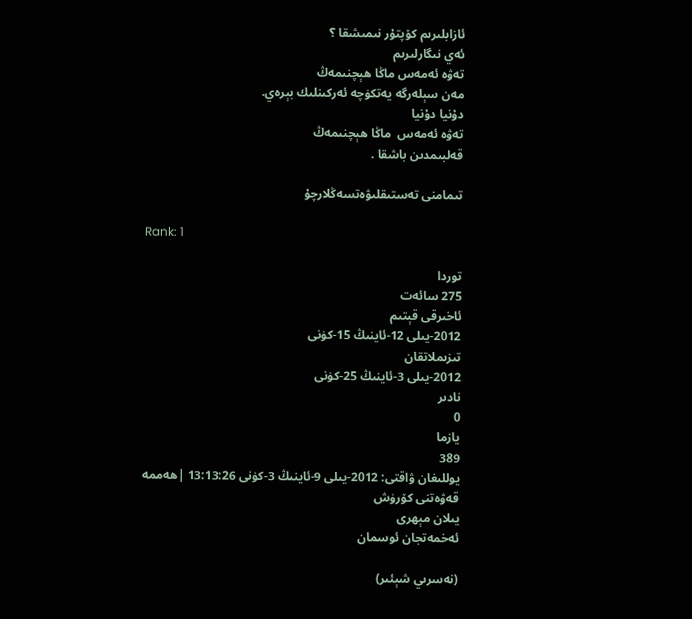ئازابلىرىم كۆپتۇر نىمىشقا ؟
ئەي نىگارلىرىم
تەۋە ئەمەس ماڭا ھېچنىمەڭ
مەن سېلەرگە يەتكۈچە ئەركىنلىك بېرەي.
دۇنيا دۇنيا
تەۋە ئەمەس  ماڭا ھېچنىمەڭ
قەلبىمدىن باشقا .

تىمامنى تەستىقلىۋەتسەڭلارچۇ

Rank: 1

توردا
275 سائەت
ئاخىرقى قېتىم
2012-يىلى 12-ئاينىڭ 15-كۈنى
تىزىملاتقان
2012-يىلى 3-ئاينىڭ 25-كۈنى
نادىر
0
يازما
389
يوللىغان ۋاقتى: 2012-يىلى 9-ئاينىڭ 3-كۈنى 13:13:26 |ھەممە قەۋەتنى كۆرۈش
يىلان مېھرى
ئەخمەتجان ئوسمان

(نەسرىي شېئىر)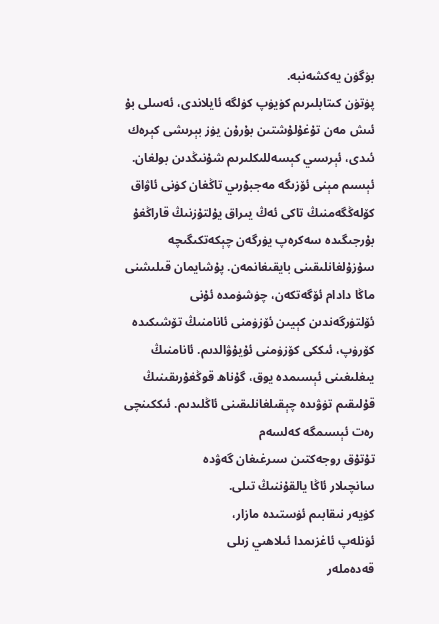بۈگۈن يەكشەنبە.
پۈتۈن كىتابلىرىم كۈيۈپ كۈلگە ئايلاندى، ئەسلى بۇ ئىش مەن تۇغۇلۇشتىن بۇرۇن يۈز بېرىشى كېرەك ئىدى، ئېرسىي كېسەللىكلىرىم شۇنىڭدىن بولغان. ئېسىم مېنى ئۆزىگە مەجبۇرىي تاڭغان كۈنى ئاۋاق كۆلەڭگەمنىڭ تاكى ئەڭ يىراق يۇلتۇزنىڭ قاراڭغۇ بۇرجىگىدە سەكرەپ يۈرگەن چېكەتكىگىچە سۇزۇلغانلىقىنى بايقىغانمەن. پۇشايمان قىلىشنى ماڭا دادام ئۆگەتكەن، چۈشۈمدە ئۇنى ئۆلتۈرگەندىن كېيىن ئۆزۈمنى ئانامنىڭ تۆشىكىدە كۆرۈپ، ئىككى كۆزۈمنى ئۇيۇۋالدىم. ئانامنىڭ يىغلىغىنى ئېسىمدە يوق، گۇناھ قوڭغۇرىقىنىڭ قۇلىقىم تۈۋىدە چېقىلغانلىقىنى ئاڭلىدىم. ئىككىنچى رەت ئېسىمگە كەلسەم
تۇتۇق روجەكتىن سىرغىغان گەۋدە
سانچىلار ئاڭا يالقۇننىڭ تىلى.
كۈيەر نىقابىم ئۈستىدە مازار،
ئۈنلەپ ئاغزىمدا ئىلاھىي زىلى
قەدەملەر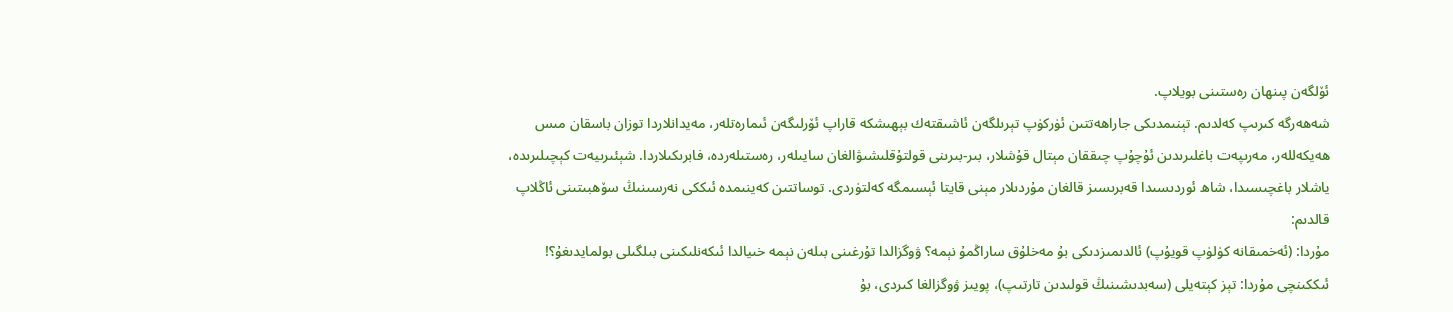ئۆلگەن پىنھان رەستىنى بويلاپ.
شەھەرگە كىرىپ كەلدىم. تېنىمدىكى جاراھەتتىن ئۈركۈپ تېرىلگەن ئاشىقتەك بېھىشكە قاراپ ئۆرلىگەن ئىمارەتلەر، مەيدانلاردا توزان باسقان مىس ھەيكەللەر، مەرىپەت باغلىرىدىن ئۇچۇپ چىققان مېتال قۇشلار، بىر-بىرىنى قولتۇقلىشىۋالغان سايىلەر، رەستىلەردە، فابرىكىلاردا. شېئىرىيەت كېچىلىرىدە، ياشلار باغچىسىدا، شاھ ئوردىسىدا قەبرىسىز قالغان مۇردىلار مېنى قايتا ئېسىمگە كەلتۈردى. توساتتىن كەينىمدە ئىككى نەرسىنىڭ سۆھبىتىنى ئاڭلاپ قالدىم:
مۇردا: (ئەخمىقانە كۈلۈپ قويۇپ) ئالدىمىزدىكى بۇ مەخلۇق ساراڭمۇ نېمە؟ ۋوگزالدا تۇرغىنى بىلەن نېمە خىيالدا ئىكەنلىكىنى بىلگىلى بولمايدىغۇ؟!
ئىككىنچى مۇردا: تېز كېتەيلى (سەبدىشىنىڭ قولىدىن تارتىپ)، پويىز ۋوگزالغا كىردى، بۇ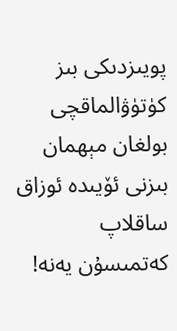پويىزدىكى بىز كۈتۈۋالماقچى بولغان مېھمان بىزنى ئۆيىدە ئوزاق ساقلاپ كەتمىسۇن يەنە!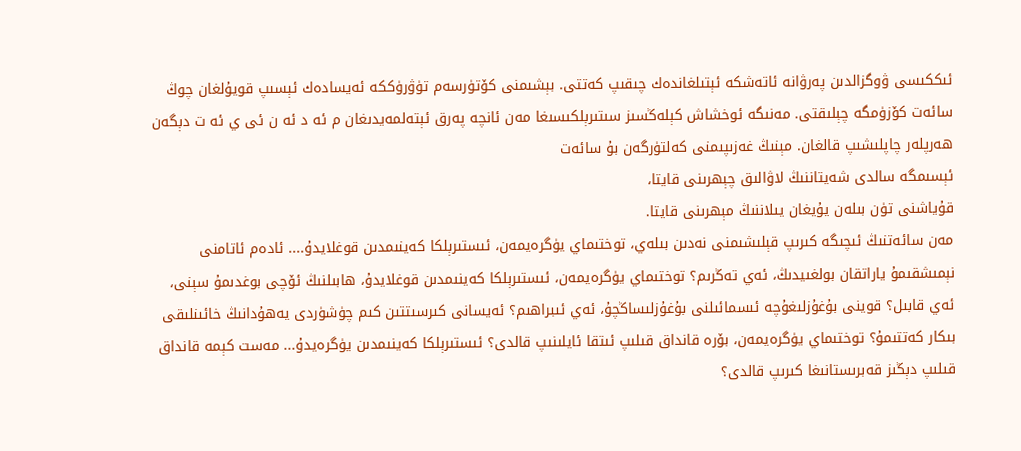ئىككىسى ۋوگزالدىن پەرۋانە ئاتەشكە ئېتىلغاندەك چىقىپ كەتتى. بېشىمنى كۆتۈرسەم تۈۋرۈككە ئەيسادەك ئېسىپ قويۇلغان چوڭ سائەت كۆزۈمگە چېلىقتى. مەنىگە ئوخشاش كېلەڭسىز سىتىرېلكىسىغا مەن ئانچە پەرق ئېتەلمەيدىغان م ئە د ئە ن ئى ي ئە ت دېگەن ھەرپلەر چاپلىشىپ قالغان. مېنىڭ غەزىپىمنى كەلتۈرگەن بۇ سائەت
ئېسىمگە سالدى شەيتاننىڭ لاۋالىق چېھرىنى قايتا،
قۇياشنى تۈن بىلەن يۇيغان يىلاننىڭ مېھرىنى قايتا.
مەن سائەتنىڭ ئىچىگە كىرىپ قېلىشىمنى نەدىن بىلەي، توختىماي يۈگرەيمەن، ئىستىرېلكا كەينىمدىن قوغلايدۇ.... ئادەم ئاتامنى نېمىشقىمۇ ياراتقان بولغىيدىڭ، ئەي تەڭرىم؟ توختىماي يۈگرەيمەن، ئىستىرېلكا كەينىمدىن قوغلايدۇ، ھابىلنىڭ ئۆچى بوغدىمۇ سېنى، ئەي قابىل؟ قوينى بۇغۇزلىغۇچە ئىسمائىلنى بۇغۇزلىساڭچۇ، ئەي ئىبراھىم؟ ئەيسانى كىرسىتتىن كىم چۈشۈردى يەھۇدانىڭ خائىنلىقى بىكار كەتتىمۇ؟ توختىماي يۈگرەيمەن، بۆرە قانداق قىلىپ ئىتقا ئايلىنىپ قالدى؟ ئىستىرېلكا كەينىمدىن يۈگرەيدۇ... مەست كېمە قانداق قىلىپ دېڭىز قەبرىستانىغا كىرىپ قالدى؟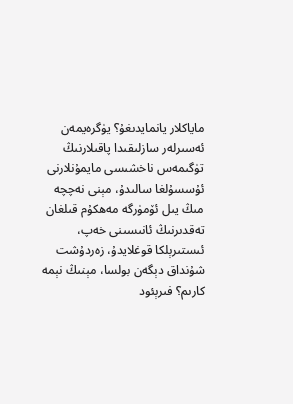ماياكلار يانمايدىغۇ؟ يۈگرەيمەن ئەسىرلەر سازلىقىدا پاقىلارنىڭ تۈگىمەس ناخشىسى مايمۇنلارنى ئۇسسۇلغا سالىدۇ، مېنى نەچچە مىڭ يىل ئۆمۈرگە مەھكۇم قىلغان تەقدىرنىڭ ئانىسىنى خەپ، ئىستىرېلكا قوغلايدۇ، زەردۇشت شۇنداق دېگەن بولسا، مېنىڭ نېمە كارىم؟ فىرېئود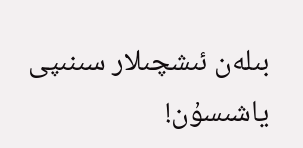بىلەن ئىشچىلار سىنىپى ياشىسۇن!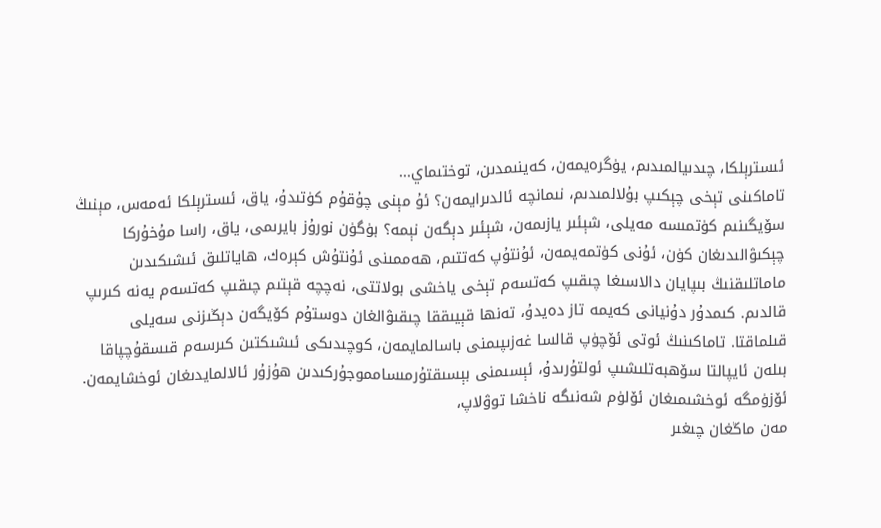ئىسترېلكا، چىدىيالمىدىم، يۈگرەيمەن، كەينىمدىن، توختىماي...
تاماكىنى تېخى چېكىپ بۇلالمىدىم، نىمانچە ئالدىرايمەن؟ ئۇ مېنى چۇقۇم كۈتىدۇ، ياق، ئىسترېلكا ئەمەس، مېنىڭ سۆيگىنىم كۈتمىسە مەيلى، شېئىر يازىمەن، شېئىر دېگەن نېمە؟ بۈگۈن نورۇز بايرىمى، ياق، راسا مۇخۇركا چېكىۋالىدىغان كۈن، ئۇنى كۈتمەيمەن، ئۇنتۇپ كەتتىم، ھەممىنى ئۇنتۇش كېرەك، ھاياتلىق ئىشىكىدىن ماماتلىقنىڭ بىپايان دالاسىغا چىقىپ كەتسەم تېخى ياخشى بولاتتى، نەچچە قېتىم چىقىپ كەتسەم يەنە كىرىپ قالدىم. كىمدۇر دۇنيانى كەيمە تاز دەيدۇ، تەنھا قېيىققا چىقىۋالغان دوستۇم كۆيگەن دېڭىزنى سەيلى قىلماقتا. تاماكىنىڭ ئوتى ئۆچۈپ قالسا غەزىپىمنى باسالمايمەن، كوچىدىكى ئىشىكتىن كىرسەم قىسقۇچپاقا بىلەن ئايپالتا سۆھبەتلىشىپ ئولتۇرىدۇ، ئېسىمنى بېسىقتۇرمىسامموجۇركىدىن ھۇزۇر ئالالمايدىغان ئوخشايمەن.
ئۆزۈمگە ئوخشىمىغان ئۆلۈم شەنىگە ناخشا توۋلاپ،
مەن ماڭغان چىغىر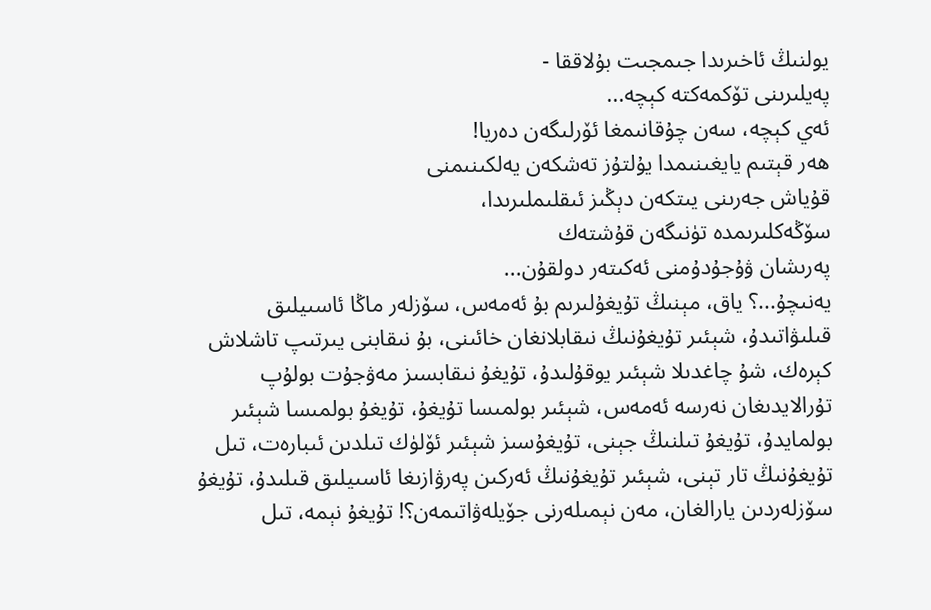يولنىڭ ئاخىرىدا جىمجىت بۇلاققا -
پەيلىرىنى تۆكمەكتە كېچە...
ئەي كېچە، سەن چۇقانىمغا ئۆرلىگەن دەريا!
ھەر قېتىم يايغىنىمدا يۇلتۇز تەشكەن يەلكىنىمنى
قۇياش جەرىنى يىتكەن دېڭىز ئىقلىملىرىدا،
سۆڭەكلىرىمدە تۈنىگەن قۇشتەك
پەرىشان ۋۇجۇدۇمنى ئەكىتەر دولقۇن...
يەنىچۇ...؟ ياق، مېنىڭ تۇيغۇلىرىم بۇ ئەمەس، سۆزلەر ماڭا ئاسىيلىق قىلىۋاتىدۇ، شېئىر تۇيغۇنىڭ نىقابلانغان خائىنى، بۇ نىقابنى يىرتىپ تاشلاش كېرەك، شۇ چاغدىلا شېئىر يوقۇلىدۇ، تۇيغۇ نىقابسىز مەۋجۇت بولۇپ تۇرالايدىغان نەرسە ئەمەس، شېئىر بولمىسا تۇيغۇ، تۇيغۇ بولمىسا شېئىر بولمايدۇ، تۇيغۇ تىلنىڭ جېنى، تۇيغۇسىز شېئىر ئۆلۈك تىلدىن ئىبارەت، تىل تۇيغۇنىڭ تار تېنى، شېئىر تۇيغۇنىڭ ئەركىن پەرۋازىغا ئاسىيلىق قىلىدۇ، تۇيغۇ سۆزلەردىن يارالغان، مەن نېمىلەرنى جۆيلەۋاتىمەن؟! تۇيغۇ نېمە، تىل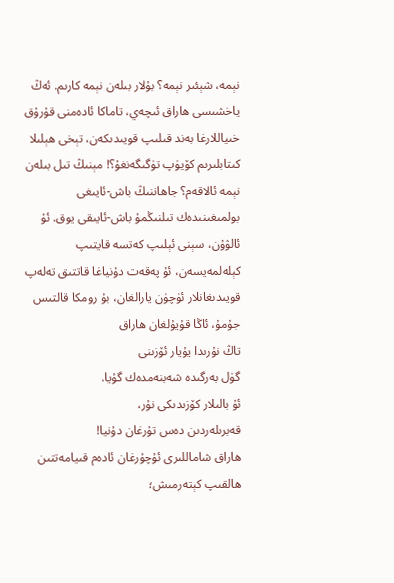نېمە، شېئىر نېمە؟ بۇلار بىلەن نېمە كارىم. ئەڭ ياخشىسى ھاراق ئىچەي، تاماكا ئادەمنى قۇرۇق خىياللارغا بەند قىلىپ قويىدىكەن، تېخى ھېلىلا كىتابلىرىم كۆيۈپ تۈگىگەنغۇ؟! مېنىڭ تىل بىلەن نېمە ئالاقەم؟ جاھاننىڭ باش-ئايىغى بولمىغىنىدەك تىلنىڭمۇ باش-ئايىقى يوق. ئۇ ئالۋۇن، سېنى ئېلىپ كەتسە قايتىپ كېلەلمەيسەن، ئۇ پەقەت دۇنياغا قاتتىق تەلەپ قويىدىغانلار ئۈچۈن يارالغان، بۇ رومكا قالتىس جۇمۇ، ئاڭا قۇيۇلغان ھاراق
تاڭ نۇرىدا يۇيار ئۆزىنى
گۈل بەرگىدە شەبنەمدەك گۇيا.
ئۇ بالىلار كۆزىدىكى نۇر،
قەبرىلەردىن دەس تۇرغان دۇنيا!
ھاراق شاماللىرى ئۇچۇرغان ئادەم قىيامەتتىن ھالقىپ كېتەرمىش؛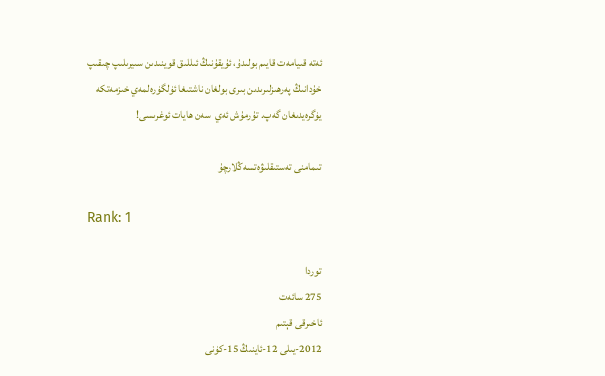ئەتە قىيامەت قايىم بولىدۇ، ئۇيقۇنىڭ ئىللىق قوينىدىن سىيرىلىپ چىقىپ خۇدانىڭ پەرھىزلىرىدىن بىرى بولغان ناشتىغا ئۈلگۈرەلمەي خىزمەتكە يۈگرەيدىغان گەپ. تۇرمۇش ئەي  سەن ھايات ئوغرىسى!

تىمامنى تەستىقلىۋەتسەڭلارچۇ

Rank: 1

توردا
275 سائەت
ئاخىرقى قېتىم
2012-يىلى 12-ئاينىڭ 15-كۈنى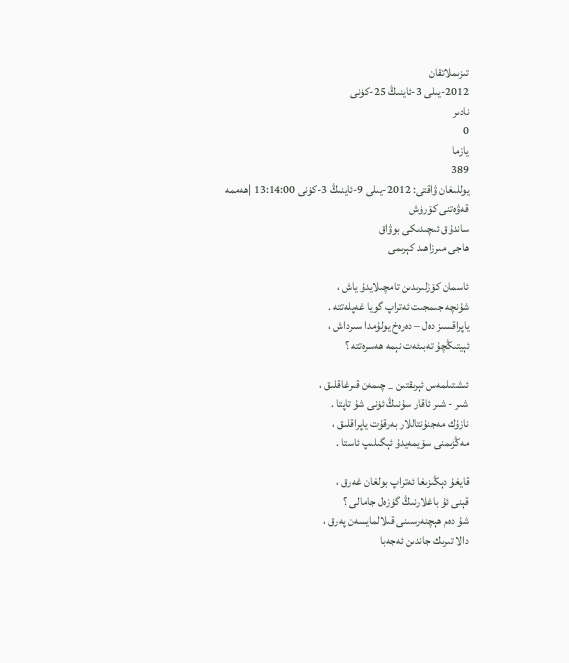تىزىملاتقان
2012-يىلى 3-ئاينىڭ 25-كۈنى
نادىر
0
يازما
389
يوللىغان ۋاقتى: 2012-يىلى 9-ئاينىڭ 3-كۈنى 13:14:00 |ھەممە قەۋەتنى كۆرۈش
ساندۇق ئىچىدىكى بوۋاق
ھاجى مىرزاھىد كېرىمى

ئاسمان كۆزلىرىدىن تامچىلايدۇ ياش ،
شۇنچە جىمجىت ئەتراپ گويا غەپلەتتە .
ياپراقسىز دەل – دەرەخ يولۇمدا سىرداش ،
ئېيتىڭچۇ تەبىئەت نېمە ھەسرەتتە ؟

ئىشتىلمەس ئېرىقتىن _ چىمەن قىرغاقلىق ،
شىر - شىر ئاقار سۇنىڭ ئۈنى شۇ تاپتا .
نازۇك مەجنۇنتاللار بەرقۇت ياپراقلىق ،
مەڭزىمنى سۆيمەيدۇ ئېگىلىپ ئاستا .

قايغۇ دېڭىزىغا ئەتراپ بولغان غەرق ،
قېنى ئۇ باغلارنىڭ گۈزەل جامالى ؟
شۇ دەم ھېچنەرسىنى قىلالمايسەن پەرق ،
دالا تىرىك جاندىن ئەجەبا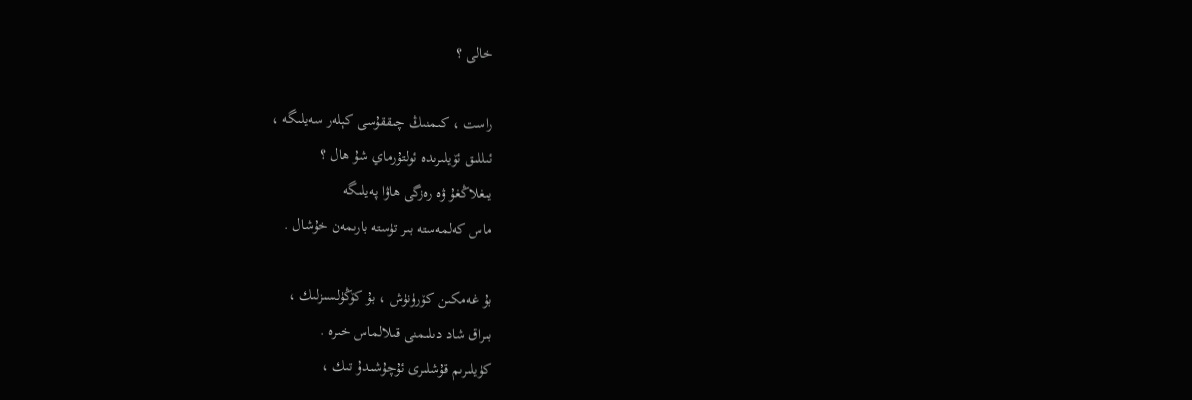خالى ؟

راست ، كىمنىڭ چىققۇسى كېلەر سەيلىگە ،
ئىللىق ئۆيلىرىدە ئولتۇرماي شۇ ھال ؟
يىغلاڭغۇ ۋە رەزگى ھاۋا پەيلىگە
ماس كەلمەستە بىر تۈستە بارىمەن خۇشال .

بۇ غەمكىن كۆرۈنۈش ، بۇ كۆڭۈلسىزلىك ،
بىراق شاد دىلىمنى قىلالماس خىرە .
كۈيلىرىم قۇشلىرى ئۇچۇشىدۇ تىك ،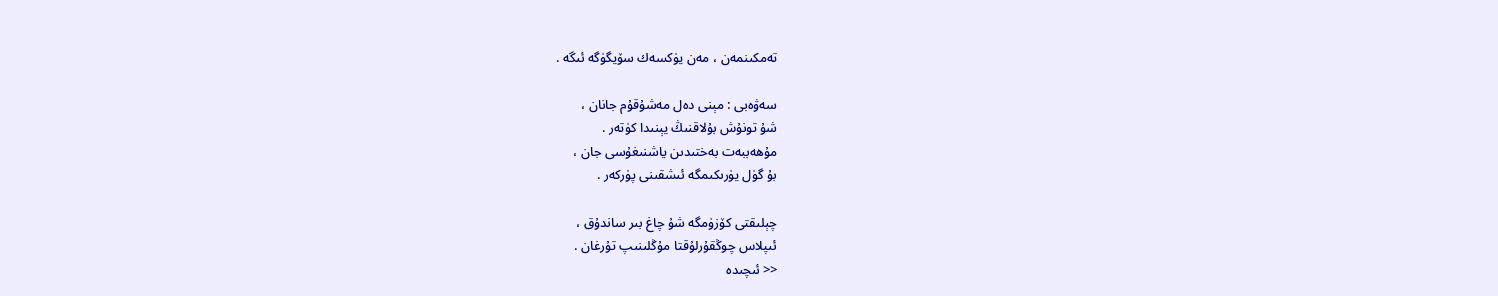تەمكىنمەن ، مەن يۈكسەك سۆيگۈگە ئىگە .

سەۋەبى : مېنى دەل مەشۇقۇم جانان ،
شۇ تونۇش بۇلاقنىڭ يېنىدا كۈتەر .
مۇھەببەت بەختىدىن ياشنىغۇسى جان ،
بۇ گۈل يۈرىكىمگە ئىشقىنى پۈركەر .

چېلىقتى كۆزۈمگە شۇ چاغ بىر ساندۇق ،
ئىپلاس چوڭقۇرلۇقتا مۇڭلىنىپ تۇرغان .
<< ئىچىدە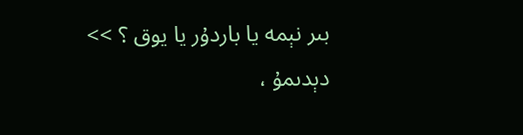بىر نېمە يا باردۇر يا يوق ؟ >>
دېدىمۇ ،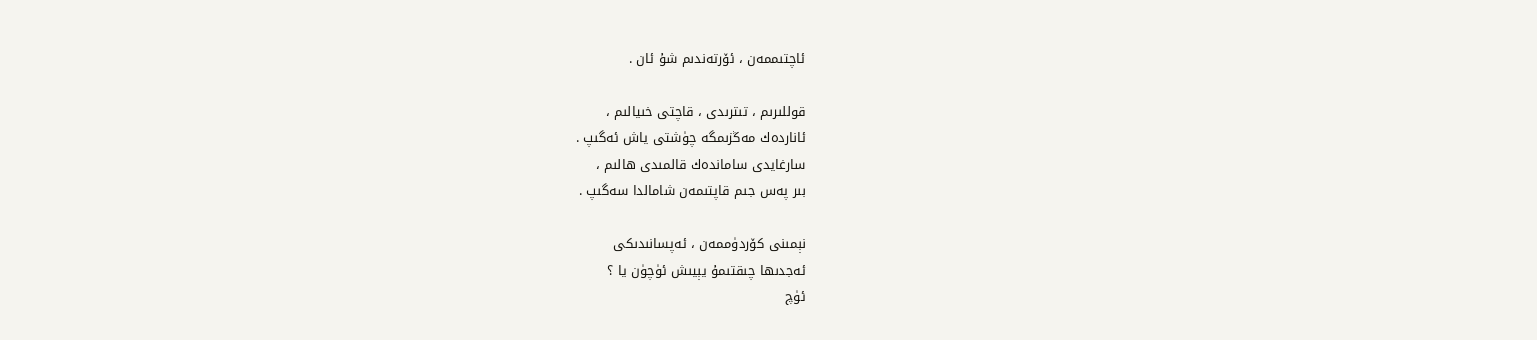ئاچتىممەن ، ئۆرتەندىم شۇ ئان .

قوللىرىم ، تىترىدى ، قاچتى خىيالىم ،
ئاناردەك مەڭزىمگە چۈشتى ياش ئەگىپ .
سارغايدى ساماندەك قالمىدى ھالىم ،
بىر پەس جىم قاپتىمەن شامالدا سەگىپ .

نېمىنى كۆردۈممەن ، ئەپسانىدىكى
ئەجدىھا چىقتىمۇ يېيىش ئۈچۈن يا ؟
ئۈچ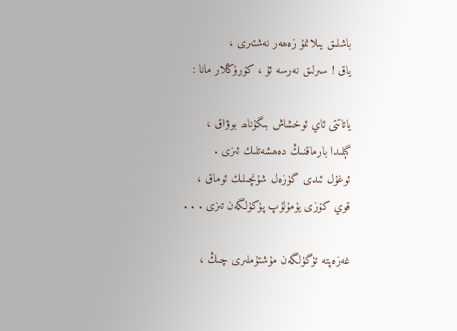باشلىق يىلانمۇ زەھەر نەشتىرى ،
ياق ! سىرلىق نەرسە ئۇ ، كۆرۈڭلار مانا :

ياتاتتى ئاي ئوخشاش بىگۇناھ بوۋاق ،
گېلىدا بارماقنىڭ دەھشەتلىك ئىزى .
ئوغۇل ئىدى گۈزەل شۇنچىلىك ئوماق ،
قوي كۆزى يۇمۇلۇپ پۈكۈلگەن تىزى . . .

غەزەپتە تۈگۈلگەن مۇشتۇملىرى چىڭ ،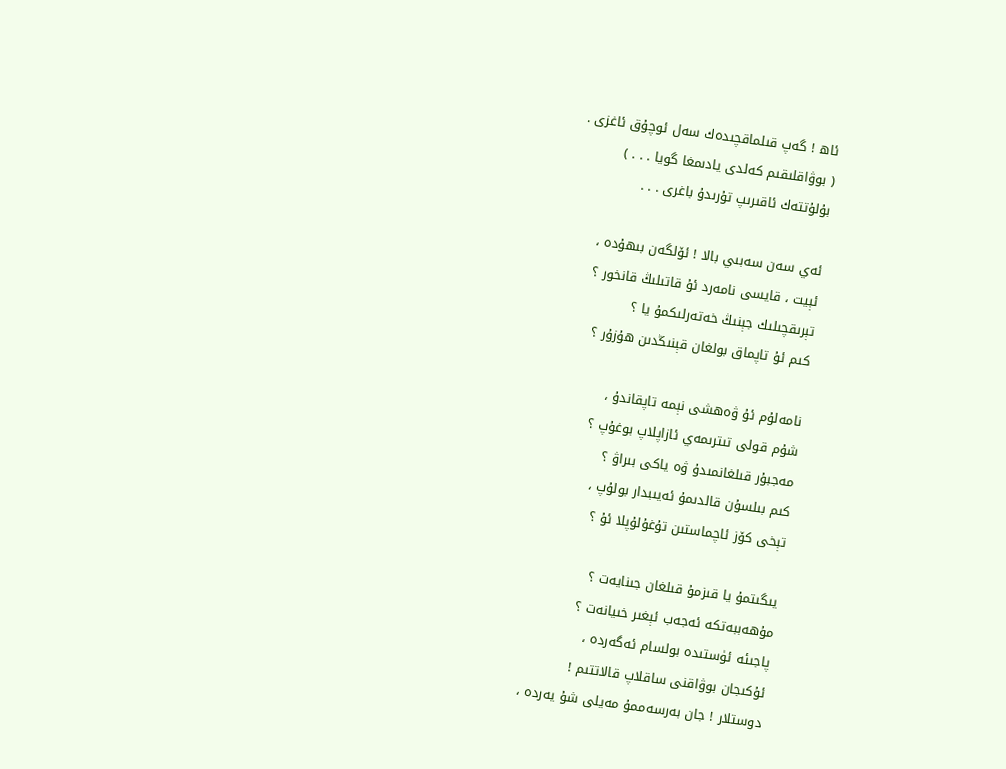ئاھ ! گەپ قىلماقچىدەك سەل ئوچۇق ئاغزى .
( بوۋاقلىقىم كەلدى يادىمغا گويا . . . )
بۇلۇتتەك ئاقىرىپ تۇرىدۇ باغرى . . .

ئەي سەن سەبىي بالا ! ئۆلگەن بىھۇدە ،
ئېيت ، قايسى نامەرد ئۇ قاتىلىڭ قانخور ؟
تېرىقچىلىك جېنىڭ خەتەرلىكمۇ يا ؟
كىم ئۇ تاپماق بولغان قېنىڭدىن ھۇزۇر ؟

نامەلۇم ئۇ ۋەھشى نېمە تاپقاندۇ ،
شۇم قولى تىترىمەي ئازاپلاپ بوغۇپ ؟
مەجبۇر قىلغانمىدۇ ۋە ياكى بىراۋ ؟
كىم بىلسۇن قالدىمۇ ئەيىبدار بولۇپ ،
تېخى كۆز ئاچماستىن تۇغۇلۇپلا ئۇ ؟

يىگىتمۇ يا قىزمۇ قىلغان جىنايەت ؟
مۇھەببەتكە ئەجەب ئېغىر خىيانەت ؟
پاجىئە ئۈستىدە بولسام ئەگەردە ،
ئۇكىجان بوۋاقنى ساقلاپ قالاتتىم !
دوستلار ! جان بەرسەممۇ مەيلى شۇ يەردە ،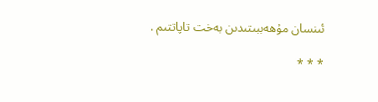ئىنسان مۇھەببىتىدىن بەخت تاپاتتىم .

* * *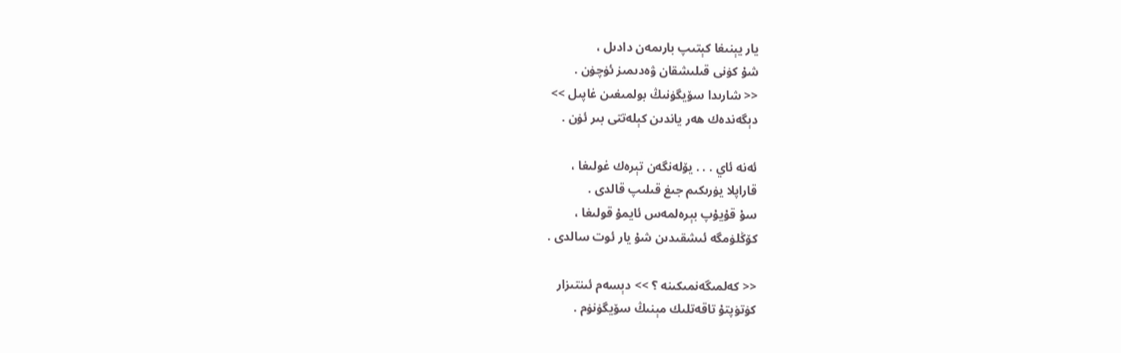يار يېنىغا كېتىپ بارىمەن دادىل ،
شۇ كۈنى قىلىشقان ۋەدىمىز ئۈچۈن .
<< شارىدا سۆيگۈنىڭ بولمىغىن غاپىل >>
دېگەندەك ھەر ياندىن كېلەتتى بىر ئۈن .

ئەنە ئاي . . . يۆلەنگەن تېرەك غولىغا ،
قاراپلا يۈرىكىم جىغ قىلىپ قالدى .
سۇ قۇيۇپ بېرەلمەس ئايمۇ قولىغا ،
كۆڭلۈمگە ئىشقىدىن شۇ يار ئوت سالدى .

<< كەلمىگەنمىكىنە ؟ >> دېسەم ئىنتىزار
كۈتۈپتۇ تاقەتلىك مېنىڭ سۆيگۈنۈم .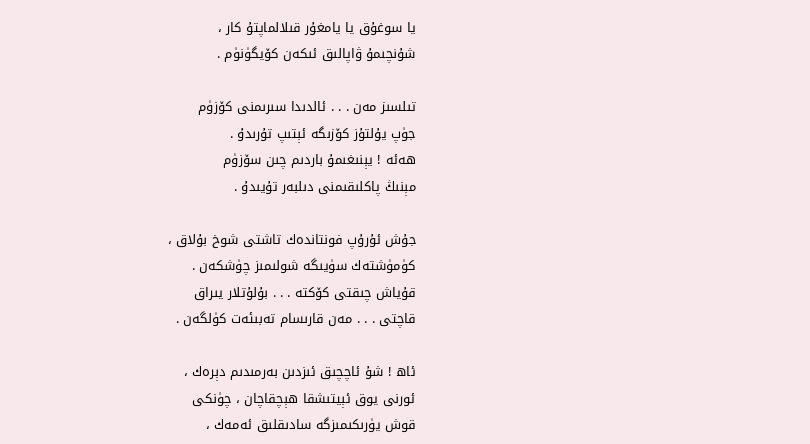يا سوغۇق يا يامغۇر قىلالماپتۇ كار ،
شۇنچىمۇ ۋاپالىق ئىكەن كۆيگۈنۈم .

تىلسىز مەن . . . ئالدىدا سىرىمنى كۆزۈم
جۈپ يۇلتۇز كۆزىگە ئېتىپ تۇرىدۇ .
ھەئە ! يېنىغىمۇ باردىم چىن سۆزۈم
مېنىڭ پاكلىقىمنى دىلبەر تۇيىدۇ .

جۇش ئۇرۇپ فونتاندەك تاشتى شوخ بۇلاق ،
كۈمۈشتەك سۈيىگە شولىمىز چۈشكەن .
قۇياش چىقتى كۆكتە . . . بۇلۇتلار يىراق
قاچتى . . . مەن قارىسام تەبىئەت كۈلگەن .

ئاھ ! شۇ ئاچچىق ئىزدىن بەرمىدىم دېرەك ،
ئورنى يوق ئېيتىشقا ھېچقاچان ، چۈنكى
قوش يۈرىكىمىزگە سادىقلىق ئەمەك ،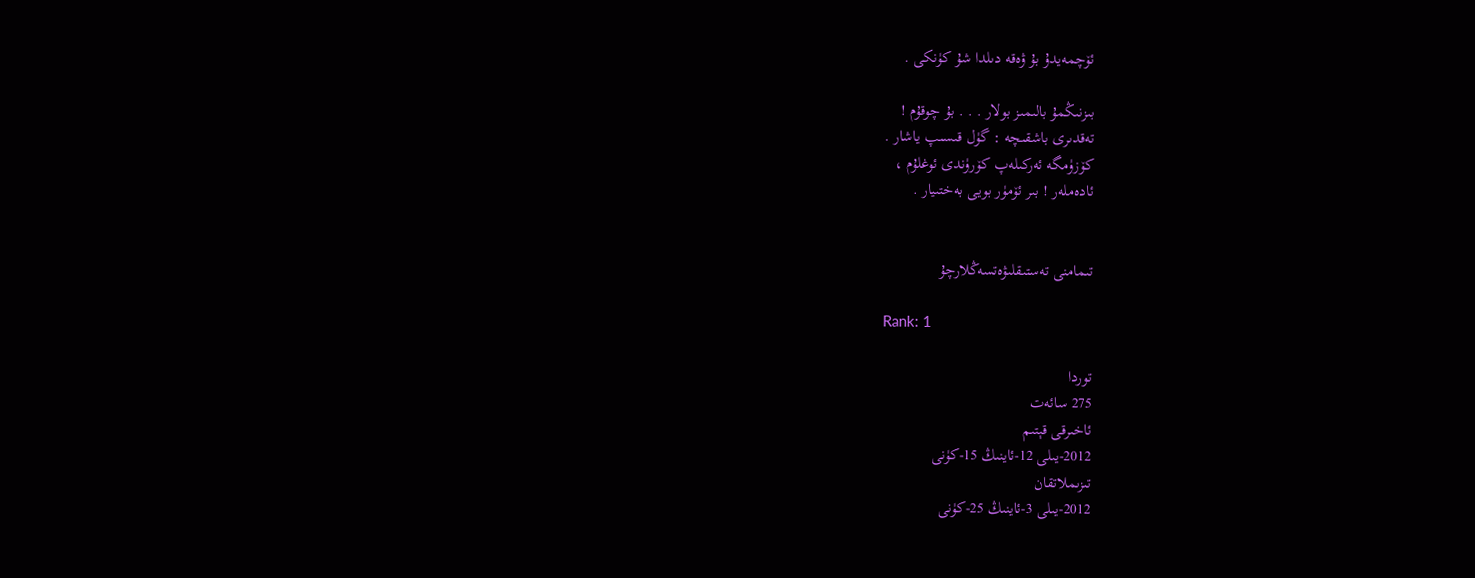ئۆچمەيدۇ بۇ ۋەقە دىلدا شۇ كۈنكى .

بىزنىڭمۇ بالىمىز بولار . . . بۇ چوقۇم !
تەقدىرى باشقىچە : گۈل قىسىپ ياشار .
كۆزۈمگە ئەركىلەپ كۆرۈندى ئوغلۇم ،
ئادەملەر ! بىر ئۆمۈر بويى بەختىيار .


تىمامنى تەستىقلىۋەتسەڭلارچۇ

Rank: 1

توردا
275 سائەت
ئاخىرقى قېتىم
2012-يىلى 12-ئاينىڭ 15-كۈنى
تىزىملاتقان
2012-يىلى 3-ئاينىڭ 25-كۈنى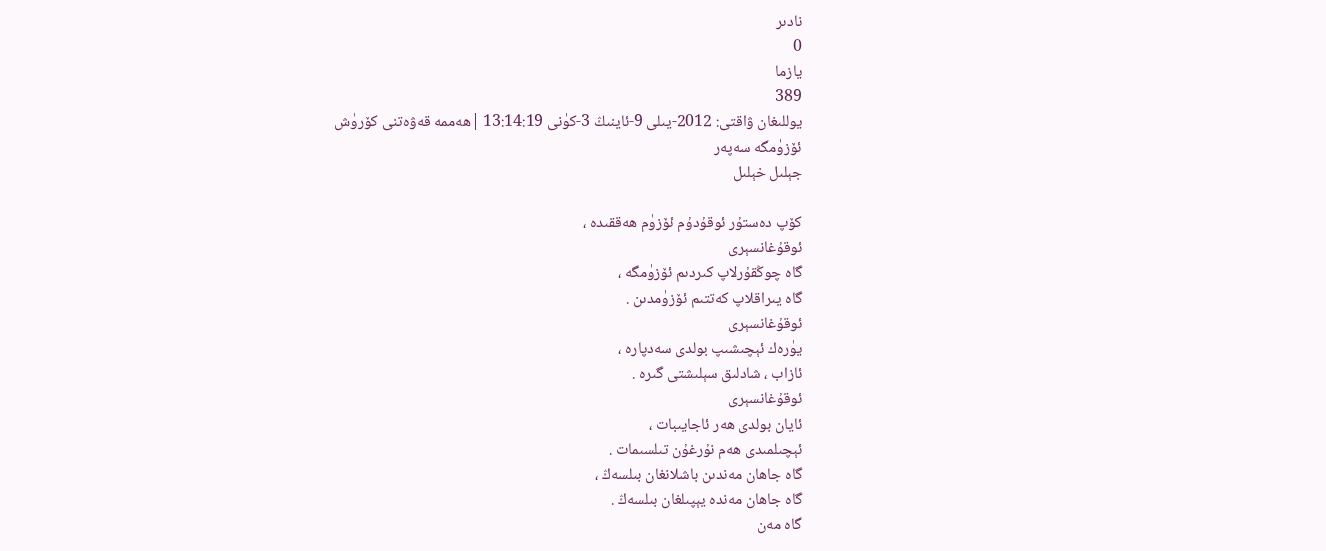نادىر
0
يازما
389
يوللىغان ۋاقتى: 2012-يىلى 9-ئاينىڭ 3-كۈنى 13:14:19 |ھەممە قەۋەتنى كۆرۈش
ئۆزۈمگە سەپەر
جېلىل خېلىل

كۆپ دەستۇر ئوقۇدۇم ئۆزۈم هەققىدە ،
ئوقۇغانسېرى
گاه چوڭقۇرلاپ كىردىم ئۆزۈمگە ،
گاه يىراقلاپ كەتتىم ئۆزۈمدىن .
ئوقۇغانسېرى
يۈرەك ئېچىشىپ بولدى سەدپارە ،
ئازاب ، شادلىق سېلىشتى گىرە .
ئوقۇغانسېرى
ئايان بولدى هەر ئاجايىبات ،
ئېچىلمىدى هەم نۇرغۇن تىلسىمات .
گاه جاهان مەندىن باشلانغان بىلسەڭ ،
گاه جاهان مەندە يېپىلغان بىلسەڭ .
گاه مەن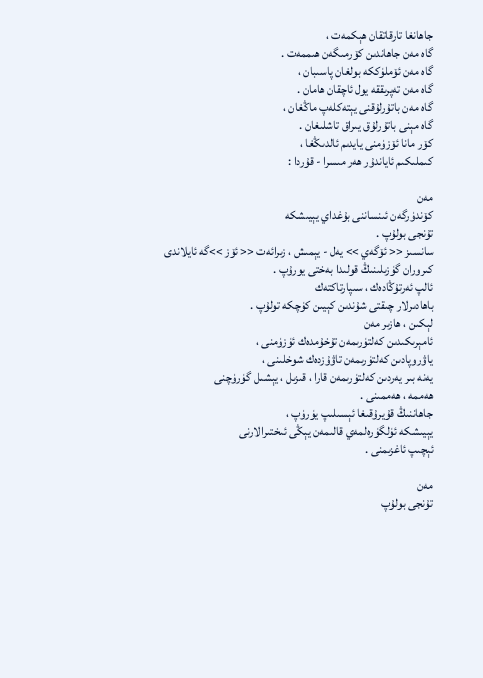جاهانغا تارقاتقان هېكمەت ،
گاه مەن جاهاندىن كۆرمىگەن هىممەت .
گاه مەن ئۆملۈككە بولغان پاسىبان ،
گاه مەن تەپرىققە يول ئاچقان هامان .
گاه مەن باتۇرلۇقنى يېتەكلەپ ماڭغان ،
گاه مېنى باتۇرلۇق يىراق تاشلىغان .
كۆر مانا ئۆزۈمنى يايدىم ئالدىڭغا ،
كىملىكىم ئاياندۇر هەر مىسرا - قۇردا :

مەن
كۆندۈرگەن ئىنساننى بۇغداي يېيىشكە
تۇنجى بولۇپ .
سانسىز << ئۆگەي >> يەل - يېمىش ، زىرائەت << ئۆز >>گە ئايلاندى
كىروران گۈزىلىنىڭ قولىدا بەختى يورۇپ .
ئالپ ئەرتۇڭادەك ، سىپارتاكتەك
باهادىرلار چىقتى شۇندىن كېيىن كۈچكە تولۇپ .
لېكىن ، هازىر مەن
ئامېرىكىدىن كەلتۈرىمەن تۇخۇمدەك ئۈزۈمنى ،
ياۋروپادىن كەلتۈرىمەن تاۋۇزدەك شوخلىنى ،
يەنە بىر يەردىن كەلتۈرىمەن قارا ، قىزىل ، يېشىل گۈرۈچنى
هەممە ، هەممىنى .
جاهاننىڭ قۇيرۇقىغا ئېسىلىپ يۈرۈپ ،
يېيىشكە ئۈلگۈرەلمەي قالىمەن يېڭى ئىختىرالارنى
ئېچىپ ئاغزىمنى .

مەن
تۇنجى بولۇپ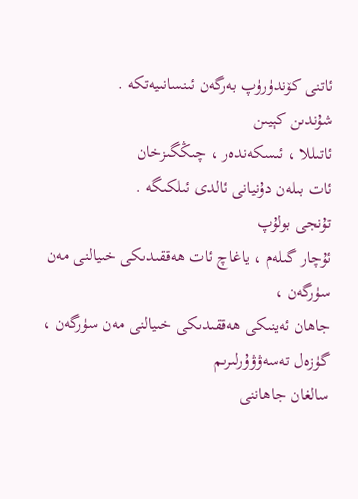ئاتنى كۆندۈرۈپ بەرگەن ئىنسانىيەتكە .
شۇندىن كېيىن
ئاتىللا ، ئىسكەندەر ، چىڭگىزخان
ئات بىلەن دۇنيانى ئالدى ئىلكىگە .
تۇنجى بولۇپ
ئۇچار گىلەم ، ياغاچ ئات هەققىدىكى خىيالنى مەن سۈرگەن ،
جاهان ئەينىكى هەققىدىكى خىيالنى مەن سۈرگەن ،
گۈزەل تەسەۋۋۇرلىرىم
سالغان جاهاننى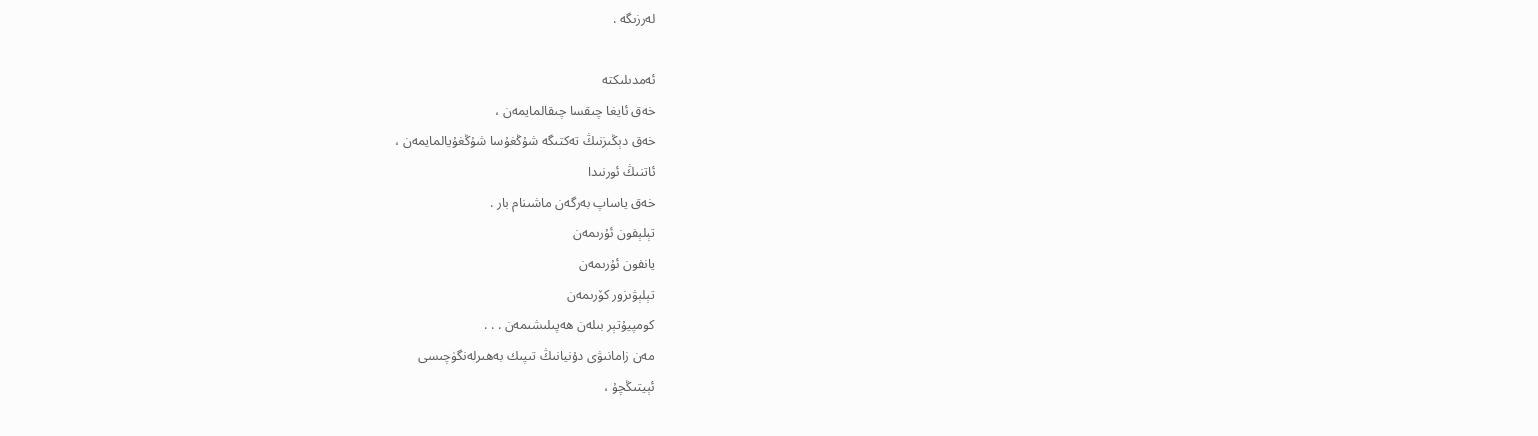لەرزىگە .

ئەمدىلىكتە
خەق ئايغا چىقسا چىقالمايمەن ،
خەق دېڭىزنىڭ تەكتىگە شۇڭغۇسا شۇڭغۇيالمايمەن ،
ئاتنىڭ ئورنىدا
خەق ياساپ بەرگەن ماشىنام بار .
تېلېفون ئۇرىمەن
يانفون ئۇرىمەن
تېلېۋىزور كۆرىمەن
كومپيۇتېر بىلەن هەپىلىشىمەن . . .
مەن زامانىۋى دۇنيانىڭ تىپىك بەهىرلەنگۈچىسى
ئېيتىڭچۇ ،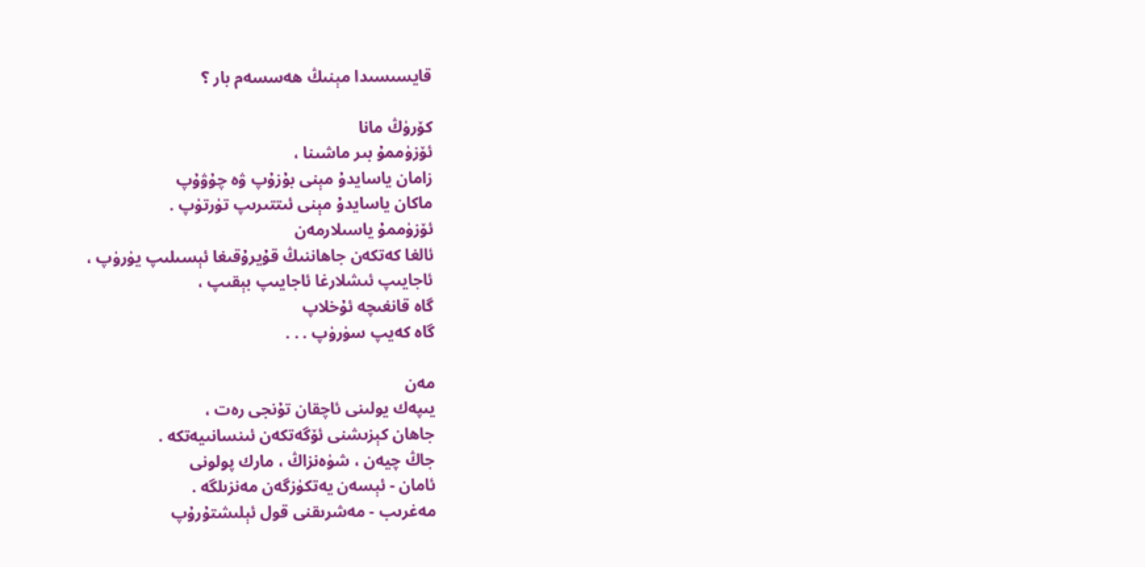قايسىسىدا مېنىڭ هەسسەم بار ؟

كۆرۈڭ مانا
ئۆزۈممۇ بىر ماشىنا ،
زامان ياسايدۇ مېنى بۇزۇپ ۋە چۇۋۇپ
ماكان ياسايدۇ مېنى ئىتتىرىپ تۈرتۈپ .
ئۆزۈممۇ ياسىلارمەن
ئالغا كەتكەن جاهاننىڭ قۇيرۇقىغا ئېسىلىپ يۈرۈپ ،
ئاجايىپ ئىشلارغا ئاجايىپ بېقىپ ،
گاه قانغىچە ئۇخلاپ
گاه كەيپ سۈرۈپ . . .

مەن
يىپەك يولىنى ئاچقان تۇنجى رەت ،
جاهان كېزىشنى ئۆگەتكەن ئىنسانىيەتكە .
جاڭ چيەن ، شۈەنزاڭ ، مارك پولونى
ئامان - ئېسەن يەتكۈزگەن مەنزىلگە .
مەغرىب - مەشرىقنى قول ئېلىشتۇرۇپ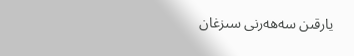يارقىن سەهەرنى سىزغان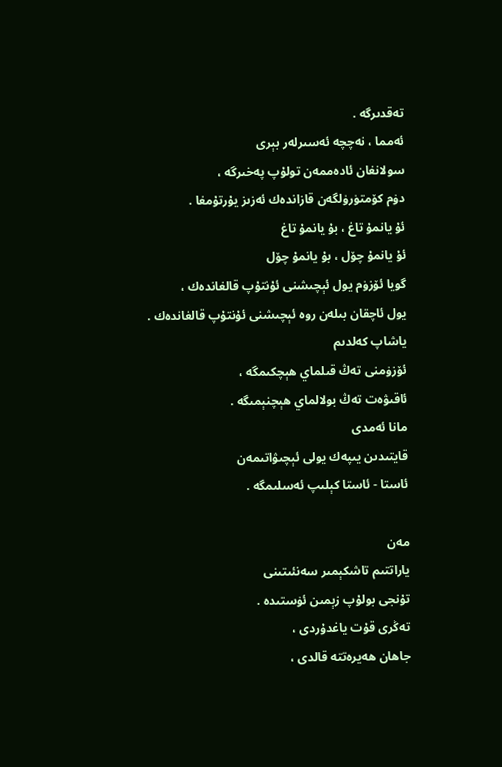تەقدىرگە .
ئەمما ، نەچچە ئەسىرلەر بېرى
سولانغان ئادەممەن تولۇپ پەخىرگە ،
دۈم كۆمتۈرۈلگەن قازاندەك ئەزىز يۇرتۇمغا .
ئۇ يانمۇ تاغ ، بۇ يانمۇ تاغ
ئۇ يانمۇ چۆل ، بۇ يانمۇ چۆل
گويا ئۆزۈم يول ئېچىشنى ئۇنتۇپ قالغاندەك ،
يول ئاچقان بىلەن روه ئېچىشنى ئۇنتۇپ قالغاندەك .
ياشاپ كەلدىم
ئۆزۈمنى تەڭ قىلماي هېچكىمگە ،
ئاقىۋەت تەڭ بولالماي هېچنېمىگە .
مانا ئەمدى
قايتىدىن يىپەك يولى ئېچىۋاتىمەن
ئاستا - ئاستا كېلىپ ئەسلىمگە .

مەن
ياراتتىم تاشكېمىر سەنئىتىنى
تۇنجى بولۇپ زېمىن ئۈستىدە .
تەڭرى قۇت ياغدۇردى ،
جاهان هەيرەتتە قالدى ،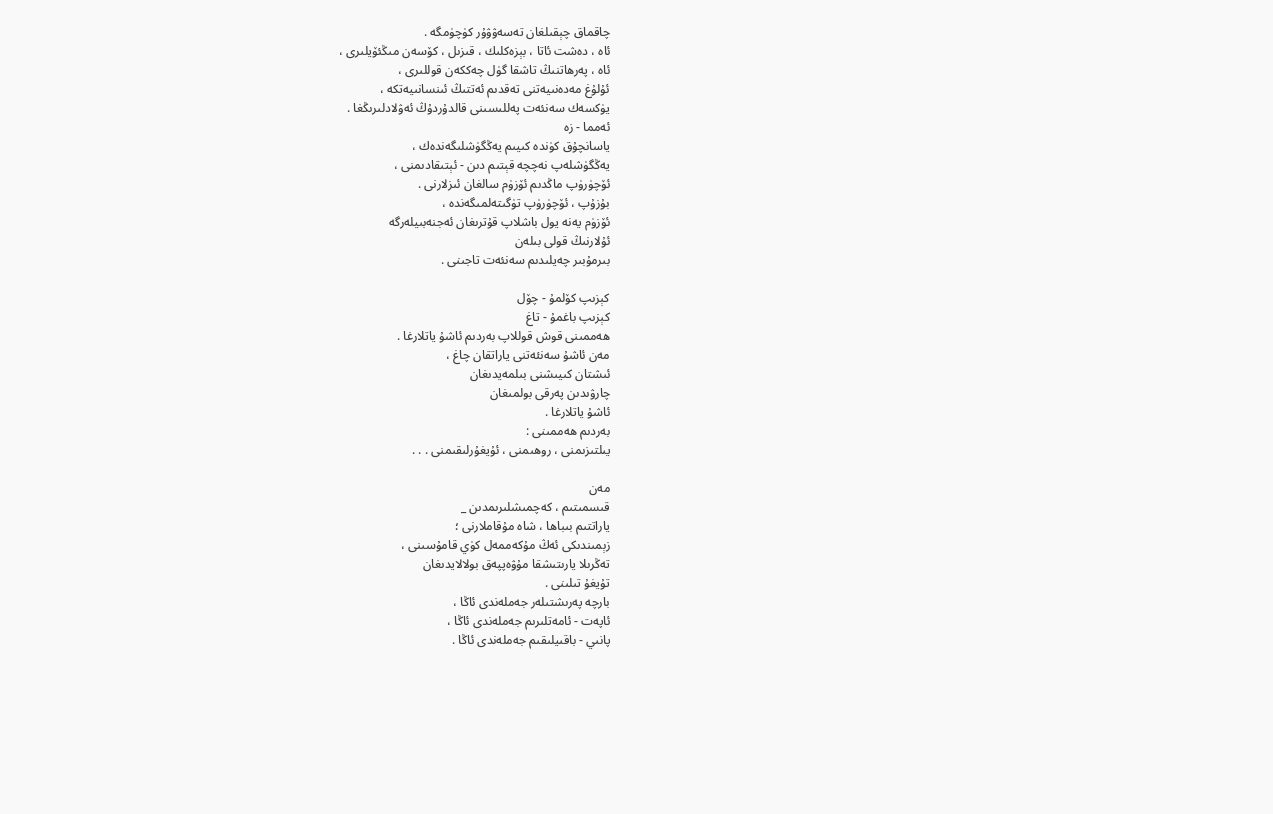چاقماق چېقىلغان تەسەۋۋۇر كۈچۈمگە .
ئاه ، دەشت ئاتا ، بېزەكلىك ، قىزىل ، كۆسەن مىڭئۆيلىرى ،
ئاه ، پەرهاتنىڭ تاشقا گۈل چەككەن قوللىرى ،
ئۇلۇغ مەدەنىيەتنى تەقدىم ئەتتىڭ ئىنسانىيەتكە ،
يۈكسەك سەنئەت پەللىسىنى قالدۇردۇڭ ئەۋلادلىرىڭغا .
ئەمما - زە
ياسانچۇق كۈندە كىيىم يەڭگۈشلىگەندەك ،
يەڭگۈشلەپ نەچچە قېتىم دىن - ئېتىقادىمنى ،
ئۆچۈرۈپ ماڭدىم ئۆزۈم سالغان ئىزلارنى .
بۇزۇپ ، ئۆچۈرۈپ تۈگىتەلمىگەندە ،
ئۆزۈم يەنە يول باشلاپ قۇترىغان ئەجنەبىيلەرگە
ئۇلارنىڭ قولى بىلەن
بىرمۇبىر چەيلىدىم سەنئەت تاجىنى .

كېزىپ كۆلمۇ - چۆل
كېزىپ باغمۇ - تاغ
هەممىنى قوش قوللاپ بەردىم ئاشۇ ياتلارغا .
مەن ئاشۇ سەنئەتنى ياراتقان چاغ ،
ئىشتان كىيىشنى بىلمەيدىغان
چارۋىدىن پەرقى بولمىغان
ئاشۇ ياتلارغا .
بەردىم هەممىنى :
يىلتىزىمنى ، روهىمنى ، ئۇيغۇرلىقىمنى . . .

مەن
قىسمىتىم ، كەچمىشلىرىمدىن _
ياراتتىم بىباها ، شاه مۇقاملارنى ؛
زېمىندىكى ئەڭ مۇكەممەل كۈي قامۇسىنى ،
تەڭرىلا يارىتىشقا مۇۋەپپەق بولالايدىغان
تۇيغۇ تىلىنى .
بارچە پەرىشتىلەر جەملەندى ئاڭا ،
ئاپەت - ئامەتلىرىم جەملەندى ئاڭا ،
پانىي - باقىيلىقىم جەملەندى ئاڭا .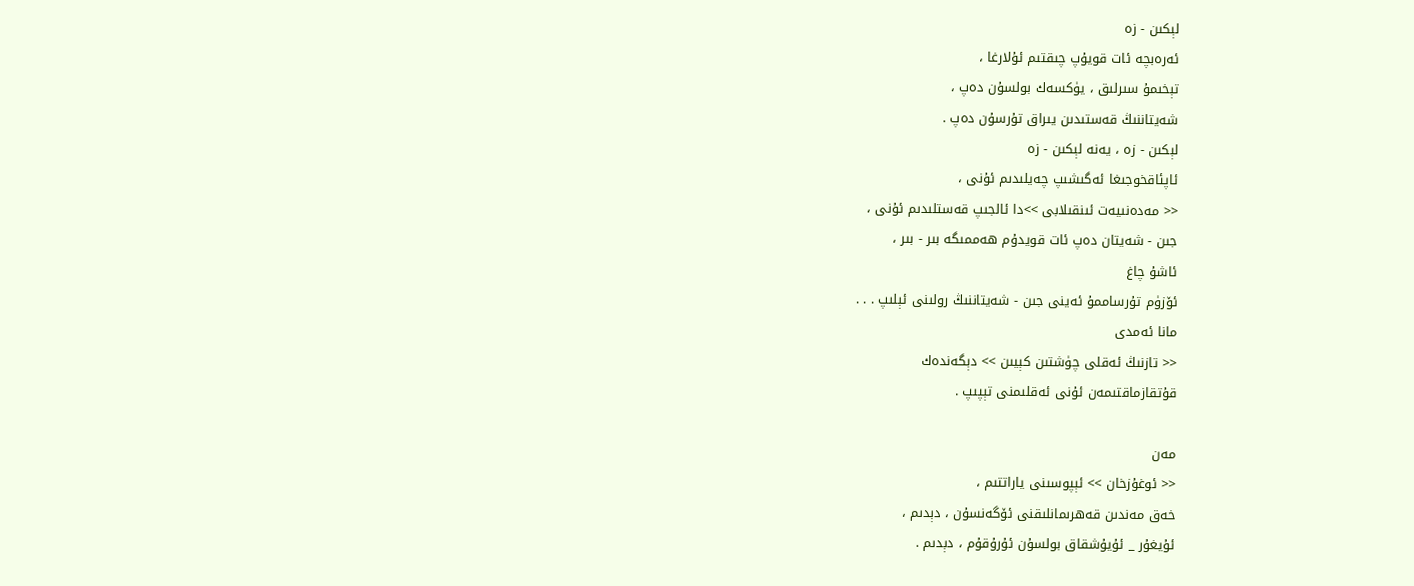لېكىن - زە
ئەرەبچە ئات قويۇپ چىقتىم ئۇلارغا ،
تېخىمۇ سىرلىق ، يۈكسەك بولسۇن دەپ ،
شەيتاننىڭ قەستىدىن يىراق تۇرسۇن دەپ .
لېكىن - زە ، يەنە لېكىن - زە
ئاپئاقخوجىغا ئەگىشىپ چەيلىدىم ئۇنى ،
<< مەدەنىيەت ئىنقىلابى >>دا ئالجىپ قەستلىدىم ئۇنى ،
جىن - شەيتان دەپ ئات قويدۇم هەممىگە بىر - بىر ،
ئاشۇ چاغ
ئۆزۈم تۇرساممۇ ئەينى جىن - شەيتاننىڭ رولىنى ئېلىپ . . .
مانا ئەمدى
<< تازنىڭ ئەقلى چۈشتىن كېيىن >> دېگەندەك
قۇتقازماقتىمەن ئۇنى ئەقلىمنى تېپىپ .

مەن
<< ئوغۇزخان >> ئېپوسىنى ياراتتىم ،
خەق مەندىن قەهرىمانلىقنى ئۆگەنسۇن ، دېدىم ،
ئۇيغۇر _ ئۇيۇشقاق بولسۇن ئۇرۇقۇم ، دېدىم .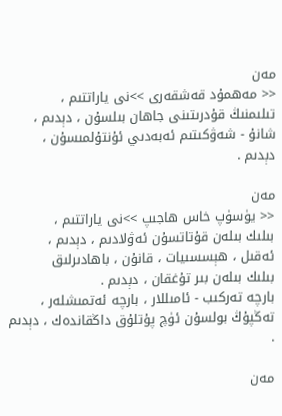مەن
<< مەهمۇد قەشقەرى >>نى ياراتتىم ،
تىلىمنىڭ قۇدرىتىنى جاهان بىلسۇن ، دېدىم ،
شانۇ - شەۋكىتىم ئەبەدىي ئۇنتۇلمىسۇن ، دېدىم .

مەن
<< يۈسۈپ خاس هاجىپ >>نى ياراتتىم ،
بىلىك بىلەن قۇتاتسۇن ئەۋلادىم ، دېدىم ،
ئەقىل ، هېسسىيات ، قانۇن ، باهادىرلىق
بىلىك بىلەن بىر تۇغقان ، دېدىم .
بارچە تەركىب - ئامىللار ، بارچە ئەتمىشلەر ،
تەڭپۇڭ بولسۇن ئۈچ پۇتلۇق داڭقاندەك ، دېدىم .

مەن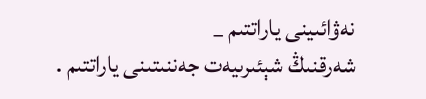نەۋائىينى ياراتتىم _
شەرقنىڭ شېئىرىيەت جەننىتىنى ياراتتىم .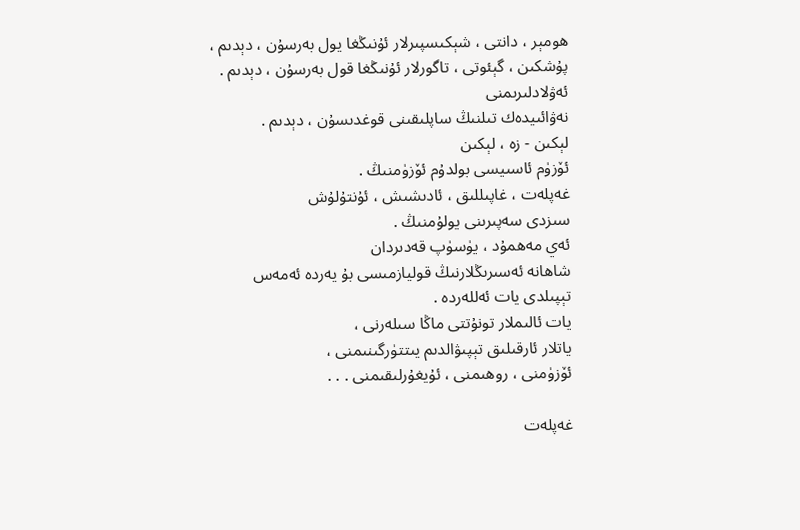هومېر ، دانتى ، شېكىسپىرلار ئۇنىڭغا يول بەرسۇن ، دېدىم ،
پۇشكىن ، گېئوتى ، تاگورلار ئۇنىڭغا قول بەرسۇن ، دېدىم .
ئەۋلادلىرىمنى
نەۋائىيدەك تىلنىڭ ساپلىقىنى قوغدىسۇن ، دېدىم .
لېكىن - زە ، لېكىن
ئۆزۈم ئاسىيسى بولدۇم ئۆزۈمنىڭ .
غەپلەت ، غاپىللىق ، ئادىشىش ، ئۇنتۇلۇش
سىزدى سەپىرىنى يولۇمنىڭ .
ئەي مەهمۇد ، يۈسۈپ قەدىردان
شاهانە ئەسىرىڭلارنىڭ قوليازمىسى بۇ يەردە ئەمەس
تېپىلدى يات ئەللەردە .
يات ئالىملار تونۇتتى ماڭا سىلەرنى ،
ياتلار ئارقىلىق تېپىۋالدىم يىتتۈرگىنىمنى ،
ئۆزۈمنى ، روهىمنى ، ئۇيغۇرلىقىمنى . . .

غەپلەت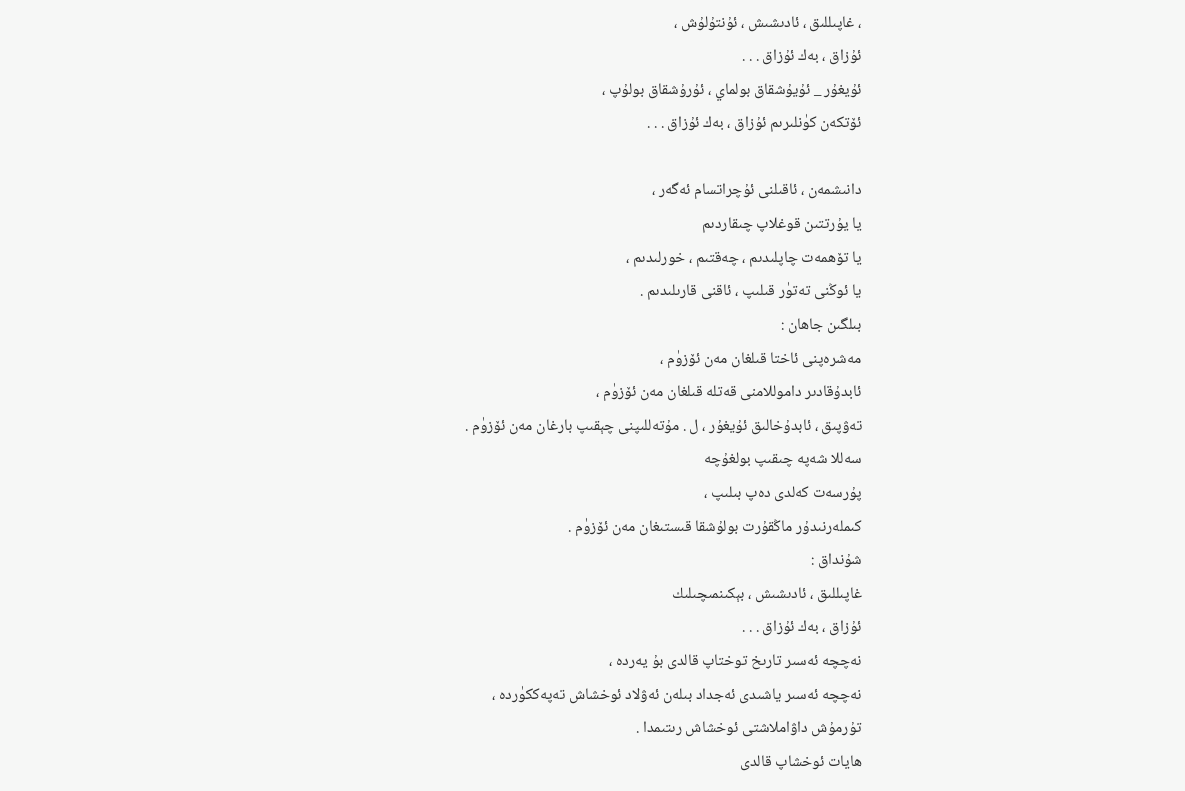، غاپىللىق ، ئادىشىش ، ئۇنتۇلۇش ،
ئۇزاق ، بەك ئۇزاق . . .
ئۇيغۇر _ ئۇيۇشقاق بولماي ، ئۇرۇشقاق بولۇپ ،
ئۆتكەن كۈنلىرىم ئۇزاق ، بەك ئۇزاق . . .

دانىشمەن ، ئاقىلنى ئۇچراتسام ئەگەر ،
يا يۇرتتىن قوغلاپ چىقاردىم
يا تۆهمەت چاپلىدىم ، چەقتىم ، خورلىدىم ،
يا ئوڭنى تەتۈر قىلىپ ، ئاقنى قارىلىدىم .
بىلگىن جاهان :
مەشرەپنى ئاختا قىلغان مەن ئۆزۈم ،
ئابدۇقادىر داموللامنى قەتلە قىلغان مەن ئۆزۈم ،
تەۋپىق ، ئابدۇخالىق ئۇيغۇر ، ل . مۇتەللىپنى چېقىپ بارغان مەن ئۆزۈم .
سەللا شەپە چىقىپ بولغۇچە
پۇرسەت كەلدى دەپ بىلىپ ،
كىملەرنىدۇر ماڭقۇرت بولۇشقا قىستىغان مەن ئۆزۈم .
شۇنداق :
غاپىللىق ، ئادىشىش ، بېكىنمىچىلىك
ئۇزاق ، بەك ئۇزاق . . .
نەچچە ئەسىر تارىخ توختاپ قالدى بۇ يەردە ،
نەچچە ئەسىر ياشىدى ئەجداد بىلەن ئەۋلاد ئوخشاش تەپەككۈردە ،
تۇرمۇش داۋاملاشتى ئوخشاش رىتىمدا .
هايات ئوخشاپ قالدى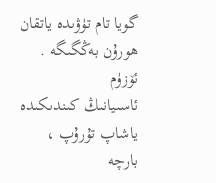گويا تام تۈۋىدە ياتقان هورۇن بەڭگىگە .
ئۆزۈم
ئاسىيانىڭ كىندىكىدە ياشاپ تۇرۇپ ،
بارچە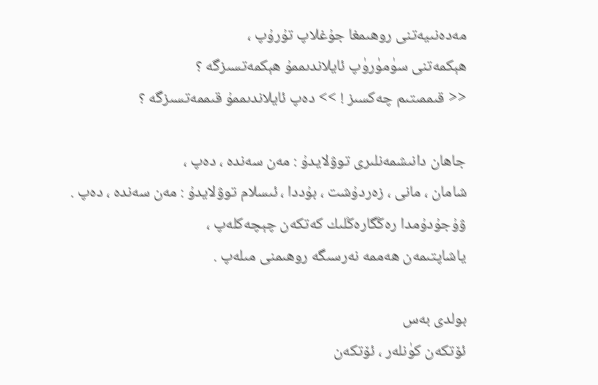مەدەنىيەتنى روهىمغا جۇغلاپ تۇرۇپ ،
هېكمەتنى سۈمۈرۈپ ئايلاندىممۇ هېكمەتسىزگە ؟
<< قىممىتىم چەكسىز ! >> دەپ ئايلاندىممۇ قىممەتسىزگە ؟

جاهان دانىشمەنلىرى توۋلايدۇ : مەن سەندە ، دەپ ،
شامان ، مانى ، زەردۇشت ، بۇددا ، ئىسلام توۋلايدۇ : مەن سەندە ، دەپ .
ۋۇجۇدۇمدا رەڭگارەڭلىك كەتكەن چېچەكلەپ ،
ياشاپتىمەن هەممە نەرسىگە روهىمنى مىلەپ .

بولدى بەس
ئۆتكەن كۈنلەر ، ئۆتكەن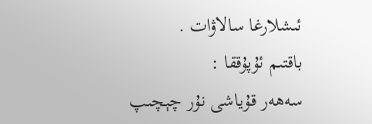ئىشلارغا سالاۋات .
باقتىم ئۇپۇققا :
سەهەر قۇياشى نۇر چېچىپ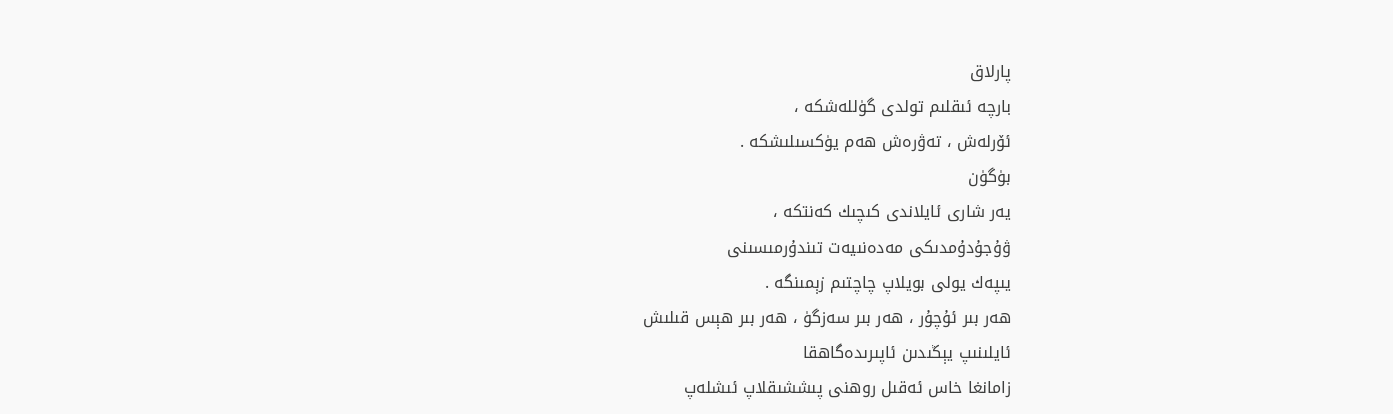پارلاق
بارچە ئىقلىم تولدى گۈللەشكە ،
ئۆرلەش ، تەۋرەش هەم يۈكسىلىشكە .
بۈگۈن
يەر شارى ئايلاندى كىچىك كەنتكە ،
ۋۇجۇدۇمدىكى مەدەنىيەت تىندۇرمىسىنى
يىپەك يولى بويلاپ چاچتىم زېمىنگە .
هەر بىر ئۇچۇر ، هەر بىر سەزگۈ ، هەر بىر هېس قىلىش
ئايلىنىپ يېڭىدىن ئاپىرىدەگاهقا
زامانغا خاس ئەقىل روهنى پىششىقلاپ ئىشلەپ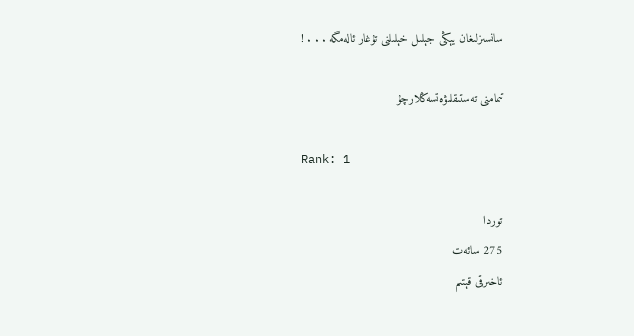سانسىزلىغان يېڭى جېلىل خېلىلنى تۇغار ئالەمگە . . . !

تىمامنى تەستىقلىۋەتسەڭلارچۇ

Rank: 1

توردا
275 سائەت
ئاخىرقى قېتىم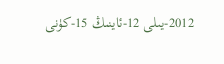2012-يىلى 12-ئاينىڭ 15-كۈنى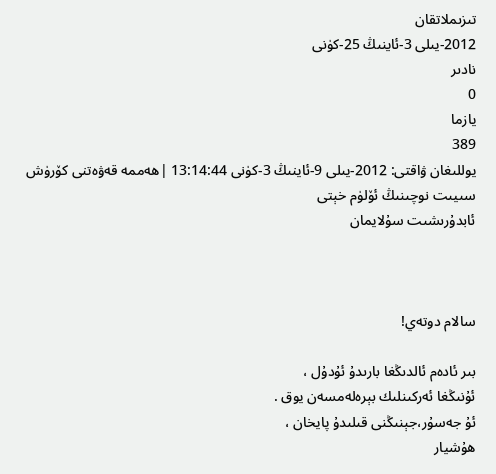تىزىملاتقان
2012-يىلى 3-ئاينىڭ 25-كۈنى
نادىر
0
يازما
389
يوللىغان ۋاقتى: 2012-يىلى 9-ئاينىڭ 3-كۈنى 13:14:44 |ھەممە قەۋەتنى كۆرۈش
سىيىت نوچىنىڭ ئۆلۈم خېتى
ئابدۇرىشىت سۇلايمان



سالام دوتەي!

بىر ئادەم ئالدىڭغا بارىدۇ ئۇدۇل ،
ئۇنىڭغا ئەركىنلىك بېرەلەمسەن يوق .
ئۇ جەسۇر،جېنىڭنى قىلىدۇ پايخان ،
ھۇشيار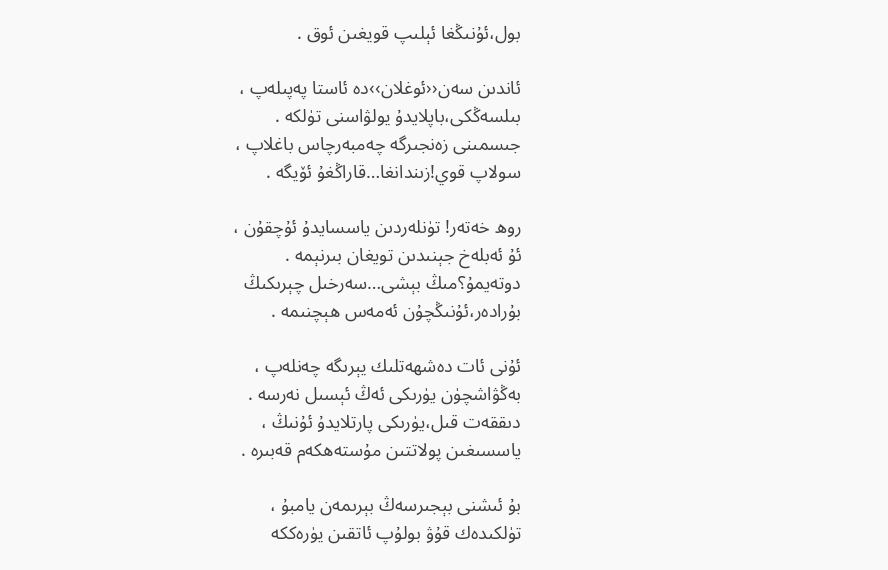بول،ئۇنىڭغا ئېلىپ قويغىن ئوق .

ئاندىن سەن‹‹ئوغلان››دە ئاستا پەپىلەپ ،
بىلسەڭكى،باپلايدۇ يولۋاسنى تۈلكە .
جىسمىنى زەنجىرگە چەمبەرچاس باغلاپ ،
سولاپ قوي!زىندانغا…قاراڭغۇ ئۆيگە .

روھ خەتەر! تۈنلەردىن ياسسايدۇ ئۇچقۇن ،
ئۇ ئەبلەخ جېنىدىن تويغان بىرنېمە .
دوتەيمۇ؟مىڭ بېشى…سەرخىل چېرىكىڭ
بۇرادەر،ئۇنىڭچۇن ئەمەس ھېچنىمە .

ئۇنى ئات دەشھەتلىك يېرىگە چەنلەپ ،
بەڭۋاشچۈن يۈرىكى ئەڭ ئېسىل نەرسە .
دىققەت قىل،يۈرىكى پارتلايدۇ ئۇنىڭ ،
ياسسىغىن پولاتتىن مۇستەھكەم قەبىرە .

بۇ ئىشنى بېجىرسەڭ بېرىمەن يامبۇ ،
تۈلكىدەك قۇۋ بولۇپ ئاتقىن يۈرەككە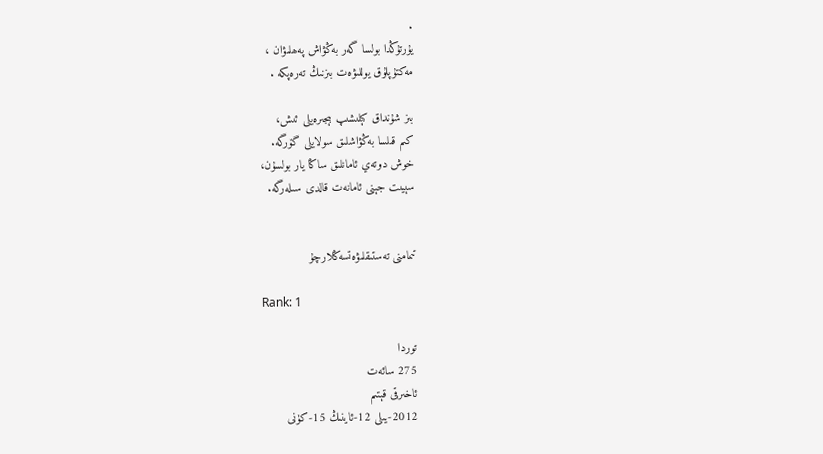.
يۇرتۇڭدا بولسا گەر بەڭۋاش پەھلىۋان ،
مەكتۇپلۇق يوللىۋەت بىزنىڭ تەرەپكە .

بىز شۇنداق كېلىشىپ بېجىرەيلى ئىش،
كىم قىلسا بەڭۋاشلىق سولايلى گۆرگە.
خوش دوتەي ئامانلىق ساڭا يار بولسۇن،
سېيىت جېنى ئامانەت قالدى سىلەرگە.


تىمامنى تەستىقلىۋەتسەڭلارچۇ

Rank: 1

توردا
275 سائەت
ئاخىرقى قېتىم
2012-يىلى 12-ئاينىڭ 15-كۈنى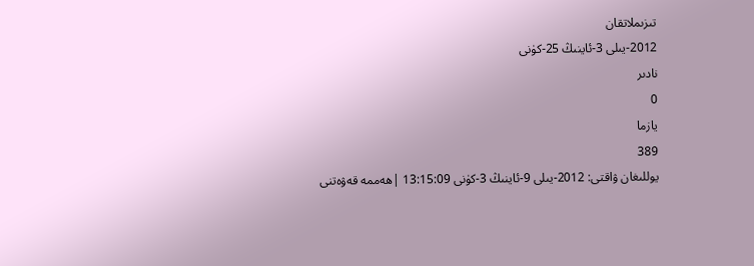تىزىملاتقان
2012-يىلى 3-ئاينىڭ 25-كۈنى
نادىر
0
يازما
389
يوللىغان ۋاقتى: 2012-يىلى 9-ئاينىڭ 3-كۈنى 13:15:09 |ھەممە قەۋەتنى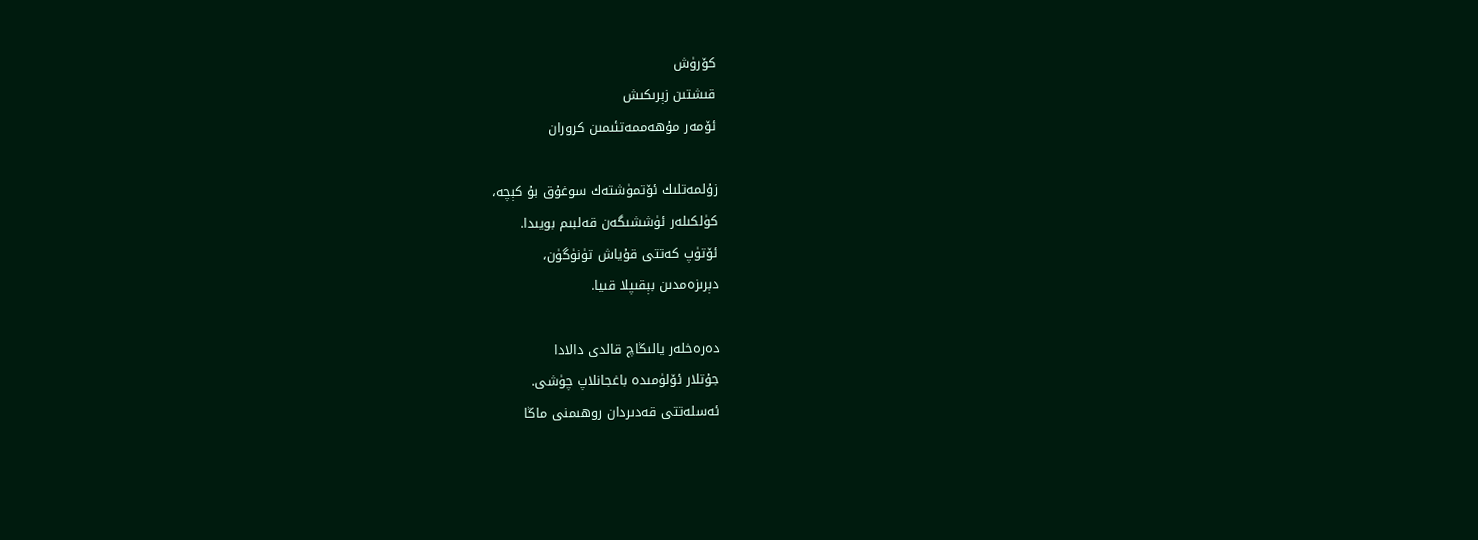كۆرۈش
قىشتىن زېرىكىش
ئۆمەر مۇھەممەتئىمىن كروران

زۇلمەتلىك ئۆتمۈشتەك سوغۇق بۇ كېچە،
كۈلكىلەر ئۈششىگەن قەلبىم بويىدا.
ئۆتۈپ كەتتى قۇياش تۈنۈگۈن،
دېرىزەمدىن بېقىپلا قىيا.

دەرەخلەر يالىڭاچ قالدى دالادا
جۇتلار ئۆلۈمىدە باغجانلاپ چۈشى.
ئەسلەتتى قەدىردان روھىمنى ماڭا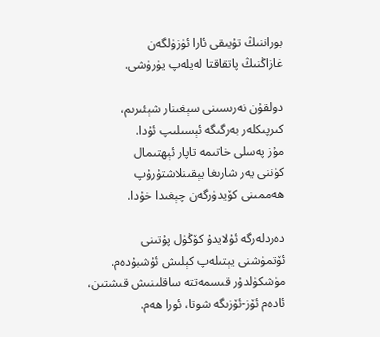بوراننىڭ تۇيىقى ئارا ئۈزۈلگەن
غازاڭنىڭ پاتقاقتا لەيلەپ يۈرۈشى.

دولقۇن نەرىسىنى سېغىنار شېئىرىم،
كىرپىكلەر بەرگىگە ئېسىلىپ ئۇدا.
مۇز پەسلى خاتىمە تاپار ئېھتىمال
كۈننى يەر شارىغا يېقىنلاشتۇرۇپ
ھەممىنى كۆيدۈرگەن چېغىدا خۇدا.

دەردلەرگە ئۇلايدۇ كۆڭۈل پۇتىنى
ئۆتمۈشنى يېتىلەپ كېلىش ئۇشبۇدەم.
مۈشكۈلدۇر قىسمەتتە ساقلىنىش قىشتىن،
ئادەم ئۆز-ئۆزىگە شوتا، ئورا ھەم.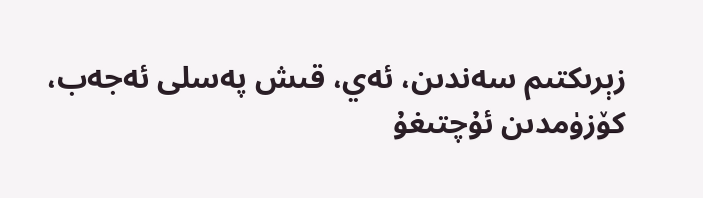زېرىكتىم سەندىن، ئەي، قىش پەسلى ئەجەب،
كۆزۈمدىن ئۇچتىغۇ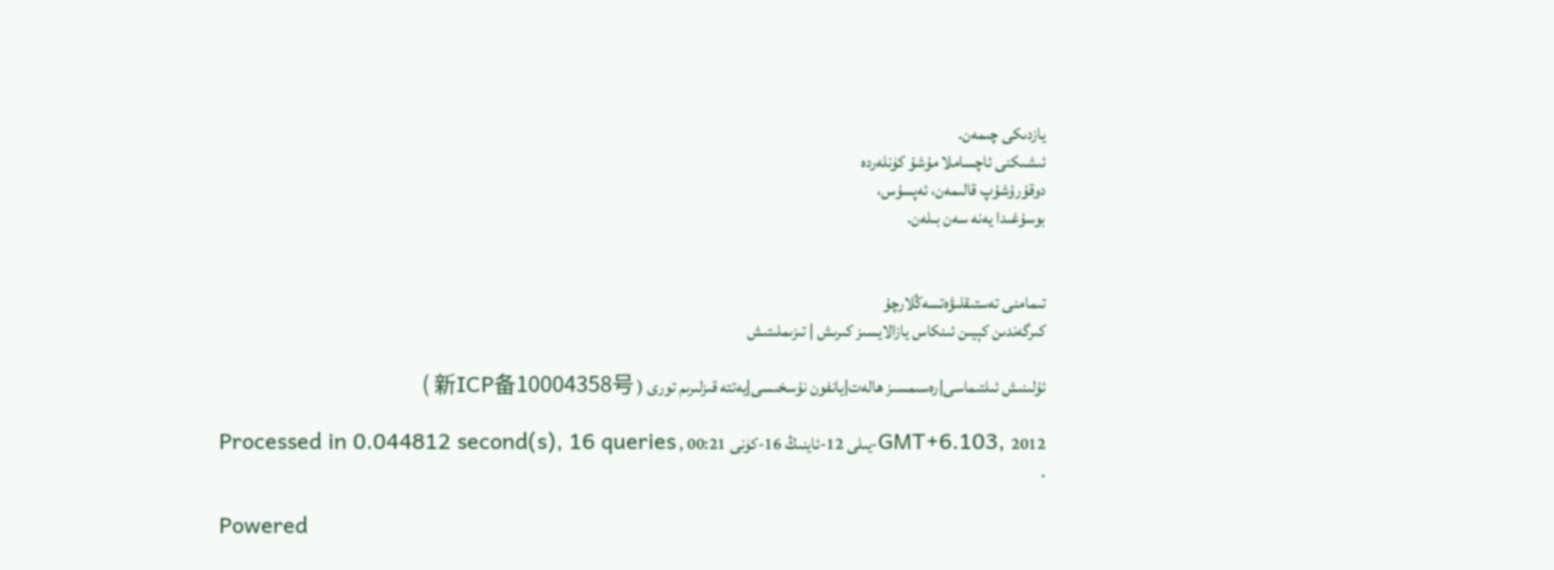يازدىكى چىمەن.
ئىشىكنى ئاچساملا مۇشۇ كۈنلەردە
دوقۇرۇشۇپ قالىمەن، ئەپسۇس،
بوسۇغىدا يەنە سەن بىلەن.


تىمامنى تەستىقلىۋەتسەڭلارچۇ
كىرگەندىن كېيىن ئىنكاس يازالايسىز كىرىش | تىزىملىتىش

ئۇلىنىش ئىلتىماسى|رەسىمسىز ھالەت|يانفون نۇسخىسى|يەتتە قىزلىرىم تورى ( 新ICP备10004358号 )

GMT+6.103, 2012-يىلى 12-ئاينىڭ 16-كۈنى 00:21 , Processed in 0.044812 second(s), 16 queries .

Powered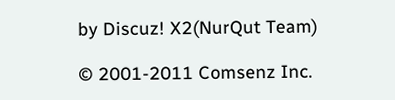by Discuz! X2(NurQut Team)

© 2001-2011 Comsenz Inc.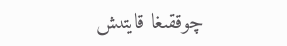چوققىغا قايتىش